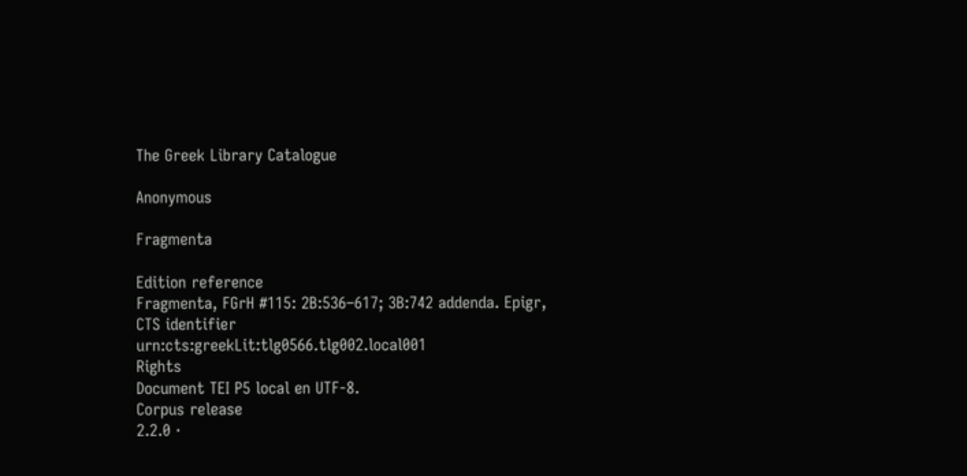The Greek Library Catalogue

Anonymous

Fragmenta

Edition reference
Fragmenta, FGrH #115: 2B:536–617; 3B:742 addenda. Epigr,
CTS identifier
urn:cts:greekLit:tlg0566.tlg002.local001
Rights
Document TEI P5 local en UTF-8.
Corpus release
2.2.0 ·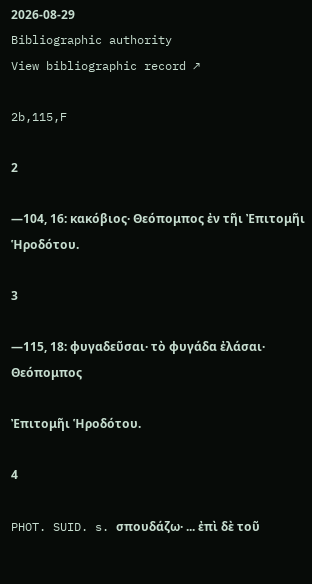2026-08-29
Bibliographic authority
View bibliographic record ↗

2b,115,F

2

—104, 16: κακόβιος· Θεόπομπος ἐν τῆι Ἐπιτομῆι Ἡροδότου.

3

—115, 18: φυγαδεῦσαι· τὸ φυγάδα ἐλάσαι· Θεόπομπος

Ἐπιτομῆι Ἡροδότου.

4

PHOT. SUID. s. σπουδάζω· ... ἐπὶ δὲ τοῦ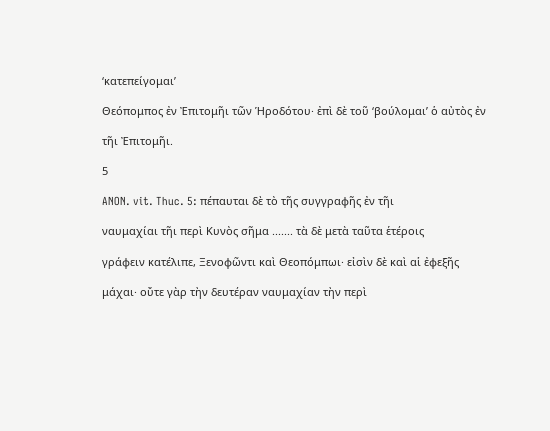‘κατεπείγομαι’

Θεόπομπος ἐν Ἐπιτομῆι τῶν Ἡροδότου· ἐπὶ δὲ τοῦ ‘βούλομαι’ ὁ αὐτὸς ἐν

τῆι Ἐπιτομῆι.

5

ANON. vit. Thuc. 5: πέπαυται δὲ τὸ τῆς συγγραφῆς ἐν τῆι

ναυμαχίαι τῆι περὶ Κυνὸς σῆμα ....... τὰ δὲ μετὰ ταῦτα ἑτέροις

γράφειν κατέλιπε, Ξενοφῶντι καὶ Θεοπόμπωι· εἰσὶν δὲ καὶ αἱ ἐφεξῆς

μάχαι· οὔτε γὰρ τὴν δευτέραν ναυμαχίαν τὴν περὶ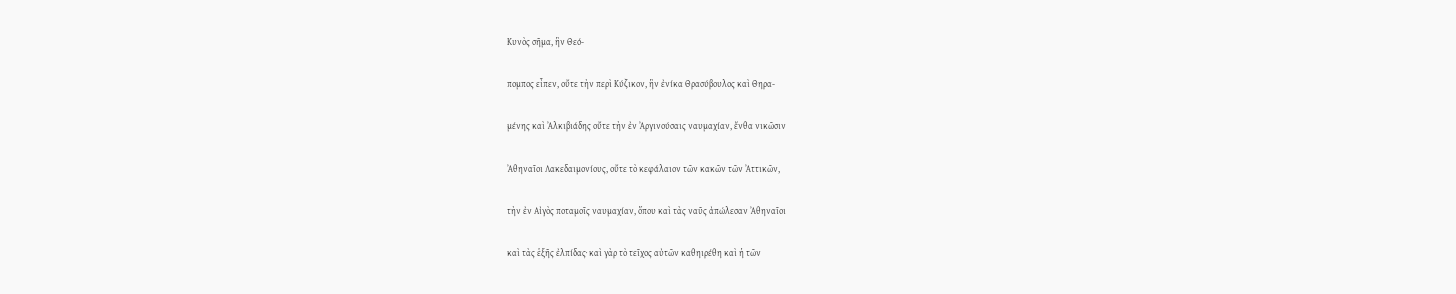Κυνὸς σῆμα, ἣν Θεό-

πομπος εἶπεν, οὔτε τὴν περὶ Κύζικον, ἣν ἐνίκα Θρασύβουλος καὶ Θηρα-

μένης καὶ Ἀλκιβιάδης οὔτε τὴν ἐν Ἀργινούσαις ναυμαχίαν, ἔνθα νικῶσιν

Ἀθηναῖοι Λακεδαιμονίους, οὔτε τὸ κεφάλαιον τῶν κακῶν τῶν Ἀττικῶν,

τὴν ἐν Αἰγὸς ποταμοῖς ναυμαχίαν, ὅπου καὶ τὰς ναῦς ἀπώλεσαν Ἀθηναῖοι

καὶ τὰς ἑξῆς ἐλπίδας· καὶ γὰρ τὸ τεῖχος αὐτῶν καθηιρέθη καὶ ἡ τῶν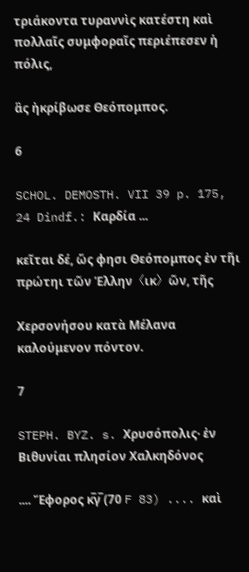τριάκοντα τυραννὶς κατέστη καὶ πολλαῖς συμφοραῖς περιέπεσεν ἡ πόλις,

ἃς ἠκρίβωσε Θεόπομπος.

6

SCHOL. DEMOSTH. VII 39 p. 175, 24 Dindf.: Καρδία ...

κεῖται δέ, ὥς φησι Θεόπομπος ἐν τῆι πρώτηι τῶν Ἑλλην〈ικ〉ῶν, τῆς

Χερσονήσου κατὰ Μέλανα καλούμενον πόντον.

7

STEPH. BYZ. s. Χρυσόπολις· ἐν Βιθυνίαι πλησίον Χαλκηδόνος

.... Ἔφορος κ̅γ̅ (70 F 83) .... καὶ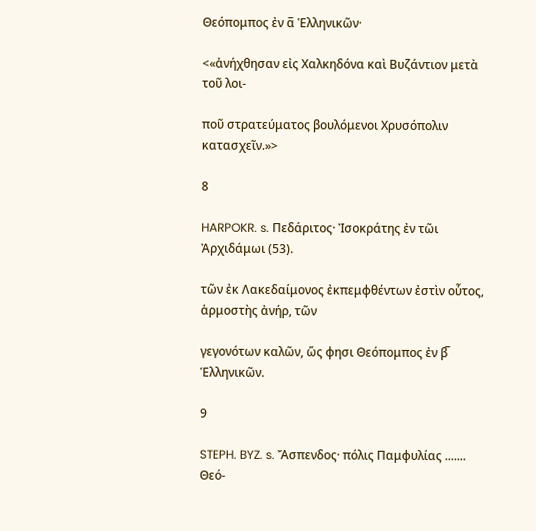Θεόπομπος ἐν α̅ Ἑλληνικῶν·

<«ἀνήχθησαν εἰς Χαλκηδόνα καὶ Βυζάντιον μετὰ τοῦ λοι-

ποῦ στρατεύματος βουλόμενοι Χρυσόπολιν κατασχεῖν.»>

8

HARPOKR. s. Πεδάριτος· Ἰσοκράτης ἐν τῶι Ἀρχιδάμωι (53).

τῶν ἐκ Λακεδαίμονος ἐκπεμφθέντων ἐστὶν οὗτος, ἁρμοστὴς ἀνήρ, τῶν

γεγονότων καλῶν, ὥς φησι Θεόπομπος ἐν β̅ Ἑλληνικῶν.

9

STEPH. BYZ. s. Ἄσπενδος· πόλις Παμφυλίας ....... Θεό-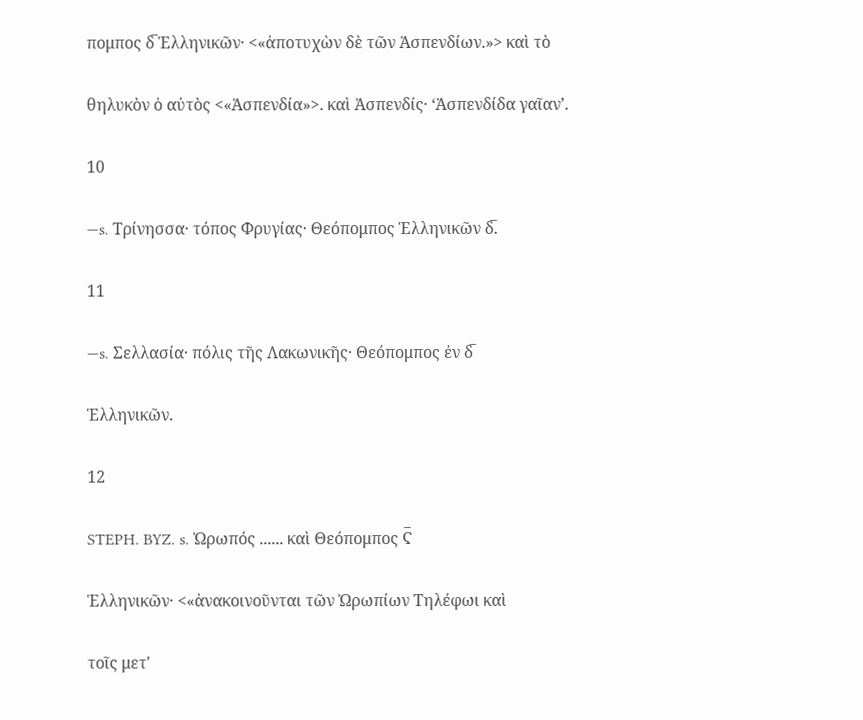πομπος δ̅ Ἑλληνικῶν· <«ἀποτυχὼν δὲ τῶν Ἀσπενδίων.»> καὶ τὸ

θηλυκὸν ὁ αὐτὸς <«Ἀσπενδία»>. καὶ Ἀσπενδίς· ‘Ἀσπενδίδα γαῖαν’.

10

—s. Τρίνησσα· τόπος Φρυγίας· Θεόπομπος Ἑλληνικῶν δ̅.

11

—s. Σελλασία· πόλις τῆς Λακωνικῆς· Θεόπομπος ἐν δ̅

Ἑλληνικῶν.

12

STEPH. BYZ. s. Ὠρωπός ...... καὶ Θεόπομπος Ϛ̅

Ἑλληνικῶν· <«ἀνακοινοῦνται τῶν Ὠρωπίων Τηλέφωι καὶ

τοῖς μετ'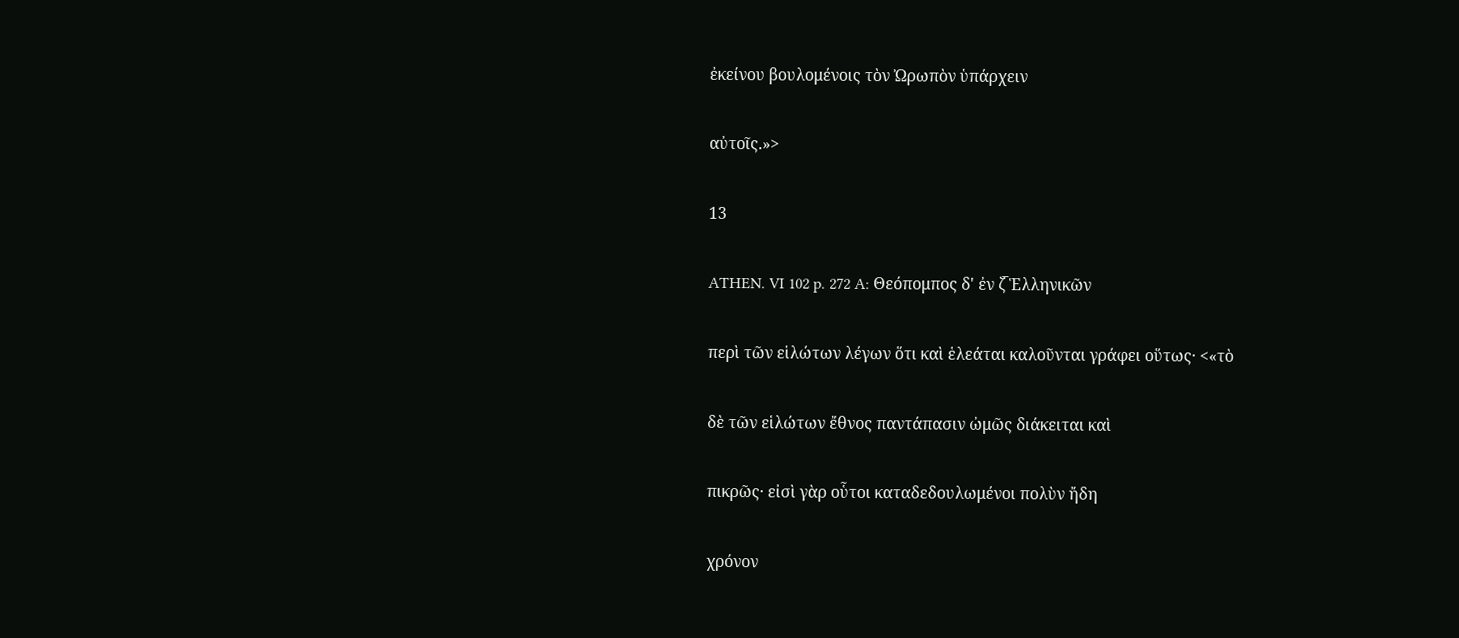ἐκείνου βουλομένοις τὸν Ὠρωπὸν ὑπάρχειν

αὐτοῖς.»>

13

ATHEN. VI 102 p. 272 A: Θεόπομπος δ' ἐν ζ̅ Ἑλληνικῶν

περὶ τῶν εἱλώτων λέγων ὅτι καὶ ἑλεάται καλοῦνται γράφει οὕτως· <«τὸ

δὲ τῶν εἱλώτων ἔθνος παντάπασιν ὠμῶς διάκειται καὶ

πικρῶς· εἰσὶ γὰρ οὗτοι καταδεδουλωμένοι πολὺν ἤδη

χρόνον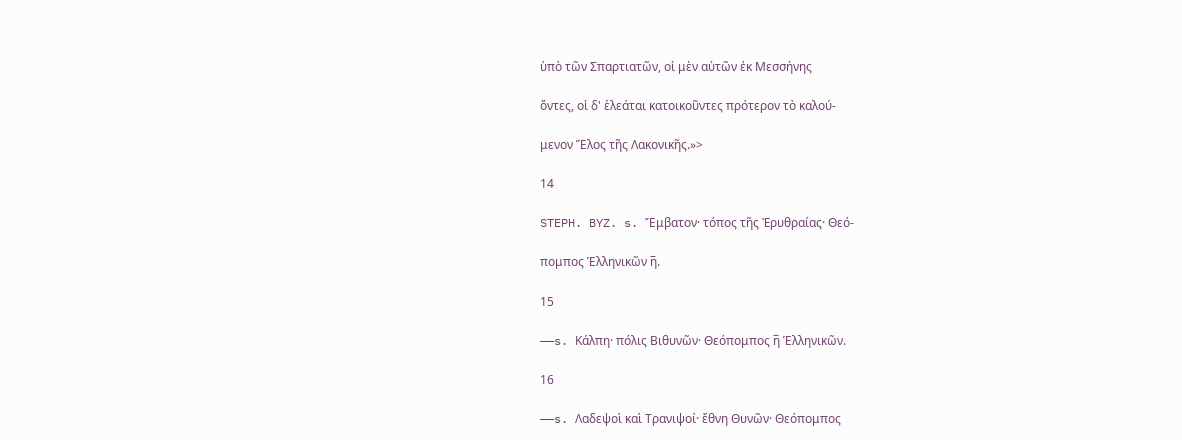ὑπὸ τῶν Σπαρτιατῶν, οἱ μὲν αὐτῶν ἐκ Μεσσήνης

ὄντες, οἱ δ' ἑλεάται κατοικοῦντες πρότερον τὸ καλού-

μενον Ἕλος τῆς Λακονικῆς.»>

14

STEPH. BYZ. s. Ἔμβατον· τόπος τῆς Ἐρυθραίας· Θεό-

πομπος Ἑλληνικῶν η̅.

15

——s. Κάλπη· πόλις Βιθυνῶν· Θεόπομπος η̅ Ἑλληνικῶν.

16

——s. Λαδεψοὶ καὶ Τρανιψοί· ἔθνη Θυνῶν· Θεόπομπος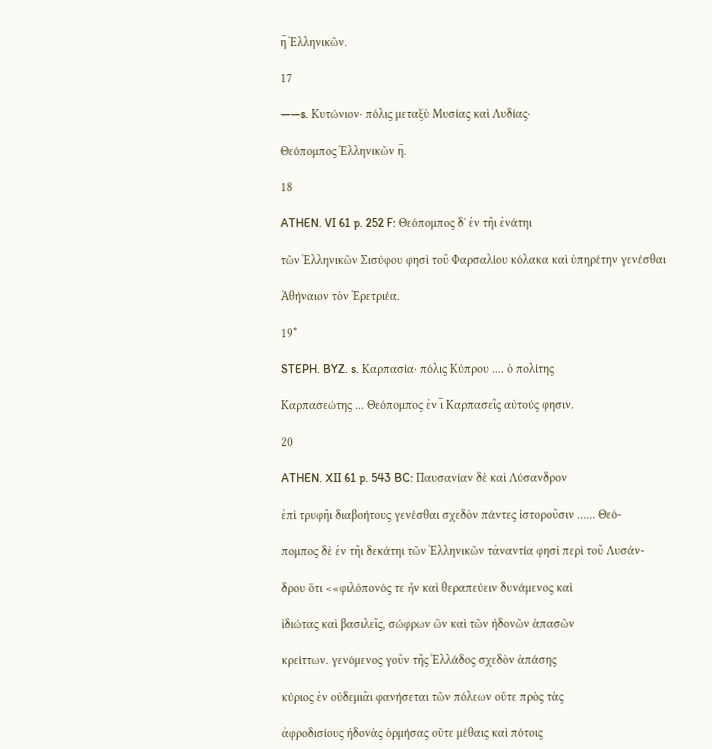η̅ Ἑλληνικῶν.

17

——s. Κυτώνιον· πόλις μεταξὺ Μυσίας καὶ Λυδίας·

Θεόπομπος Ἑλληνικῶν η̅.

18

ATHEN. VI 61 p. 252 F: Θεόπομπος δ' ἐν τῆι ἐνάτηι

τῶν Ἑλληνικῶν Σισύφου φησὶ τοῦ Φαρσαλίου κόλακα καὶ ὑπηρέτην γενέσθαι

Ἀθήναιον τὸν Ἐρετριέα.

19*

STEPH. BYZ. s. Καρπασία· πόλις Κύπρου .... ὁ πολίτης

Καρπασεώτης ... Θεόπομπος ἐν ι̅ Καρπασεῖς αὐτούς φησιν.

20

ATHEN. XII 61 p. 543 BC: Παυσανίαν δὲ καὶ Λύσανδρον

ἐπὶ τρυφῆι διαβοήτους γενέσθαι σχεδὸν πάντες ἱστοροῦσιν ...... Θεό-

πομπος δὲ ἐν τῆι δεκάτηι τῶν Ἑλληνικῶν τἀναντία φησὶ περὶ τοῦ Λυσάν-

δρου ὅτι <«φιλόπονός τε ἦν καὶ θεραπεύειν δυνάμενος καὶ

ἰδιώτας καὶ βασιλεῖς, σώφρων ὢν καὶ τῶν ἡδονῶν ἁπασῶν

κρείττων. γενόμενος γοῦν τῆς Ἑλλάδος σχεδὸν ἁπάσης

κύριος ἐν οὐδεμιᾶι φανήσεται τῶν πόλεων οὔτε πρὸς τὰς

ἀφροδισίους ἡδονὰς ὁρμήσας οὔτε μέθαις καὶ πότοις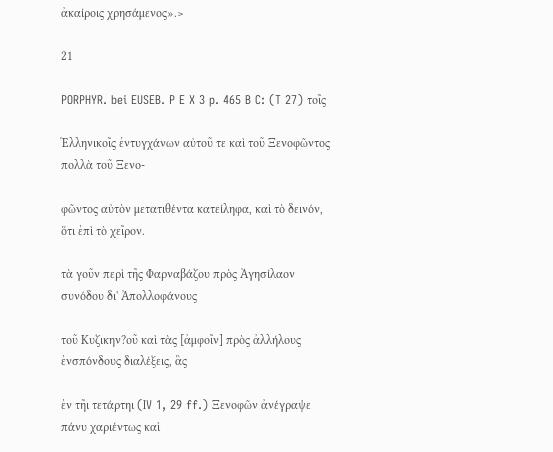ἀκαίροις χρησάμενος».>

21

PORPHYR. bei EUSEB. P E X 3 p. 465 B C: (T 27) τοῖς

Ἑλληνικοῖς ἐντυγχάνων αὐτοῦ τε καὶ τοῦ Ξενοφῶντος πολλὰ τοῦ Ξενο-

φῶντος αὐτὸν μετατιθέντα κατείληφα, καὶ τὸ δεινόν, ὅτι ἐπὶ τὸ χεῖρον.

τὰ γοῦν περὶ τῆς Φαρναβάζου πρὸς Ἀγησίλαον συνόδου δι' Ἀπολλοφάνους

τοῦ Κυζικην?οῦ καὶ τὰς [ἀμφοῖν] πρὸς ἀλλήλους ἐνσπόνδους διαλέξεις, ἃς

ἐν τῆι τετάρτηι (IV 1, 29 ff.) Ξενοφῶν ἀνέγραψε πάνυ χαριέντως καὶ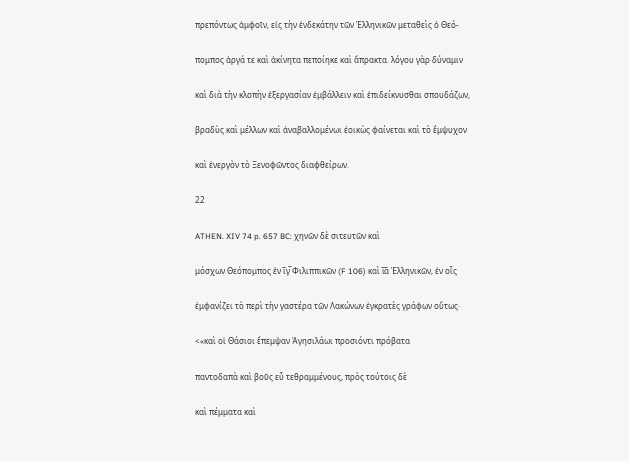πρεπόντως ἀμφοῖν, εἰς τὴν ἑνδεκάτην τῶν Ἑλληνικῶν μεταθεὶς ὁ Θεό-

πομπος ἀργά τε καὶ ἀκίνητα πεποίηκε καὶ ἄπρακτα. λόγου γὰρ δύναμιν

καὶ διὰ τὴν κλοπὴν ἐξεργασίαν ἐμβάλλειν καὶ ἐπιδείκνυσθαι σπουδάζων,

βραδὺς καὶ μέλλων καὶ ἀναβαλλομένωι ἐοικὼς φαίνεται καὶ τὸ ἔμψυχον

καὶ ἐνεργὸν τὸ Ξενοφῶντος διαφθείρων.

22

ATHEN. XIV 74 p. 657 BC: χηνῶν δὲ σιτευτῶν καὶ

μόσχων Θεόπομπος ἐν ι̅γ̅ Φιλιππικῶν (F 106) καὶ ι̅α̅ Ἑλληνικῶν, ἐν οἷς

ἐμφανίζει τὸ περὶ τὴν γαστέρα τῶν Λακώνων ἐγκρατὲς γράφων οὕτως·

<«καὶ οἱ Θάσιοι ἔπεμψαν Ἀγησιλάωι προσιόντι πρόβατα

παντοδαπὰ καὶ βοῦς εὖ τεθραμμένους, πρὸς τούτοις δὲ

καὶ πέμματα καὶ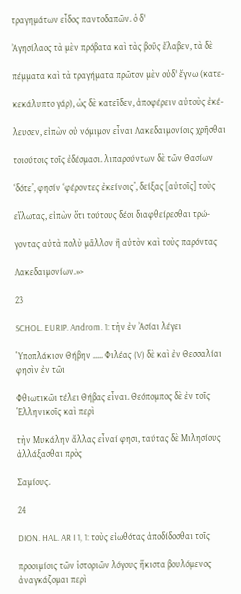τραγημάτων εἶδος παντοδαπῶν. ὁ δ'

Ἀγησίλαος τὰ μὲν πρόβατα καὶ τὰς βοῦς ἔλαβεν, τὰ δὲ

πέμματα καὶ τὰ τραγήματα πρῶτον μὲν οὐδ' ἔγνω (κατε-

κεκάλυπτο γάρ), ὡς δὲ κατεῖδεν, ἀποφέρειν αὐτοὺς ἐκέ-

λευσεν, εἰπὼν οὐ νόμιμον εἶναι Λακεδαιμονίοις χρῆσθαι

τοιούτοις τοῖς ἐδέσμασι. λιπαρούντων δὲ τῶν Θασίων

‘δότε’, φησίν ‘φέροντες ἐκείνοις’, δείξας [αὐτοῖς] τοὺς

εἵλωτας, εἰπὼν ὅτι τούτους δέοι διαφθείρεσθαι τρώ-

γοντας αὐτὰ πολὺ μᾶλλον ἢ αὐτὸν καὶ τοὺς παρόντας

Λακεδαιμονίων.»>

23

SCHOL. EURIP. Androm. 1: τὴν ἐν Ἀσίαι λέγει

Ὑποπλάκιον Θήβην ..... Φιλέας (V) δὲ καὶ ἐν Θεσσαλίαι φησὶν ἐν τῶι

Φθιωτικῶι τέλει Θήβας εἶναι. Θεόπομπος δὲ ἐν τοῖς Ἑλληνικοῖς καὶ περὶ

τὴν Μυκάλην ἄλλας εἶναί φησι, ταύτας δὲ Μιλησίους ἀλλάξασθαι πρὸς

Σαμίους.

24

DION. HAL. AR I 1, 1: τοὺς εἰωθότας ἀποδίδοσθαι τοῖς

προοιμίοις τῶν ἱστοριῶν λόγους ἥκιστα βουλόμενος ἀναγκάζομαι περὶ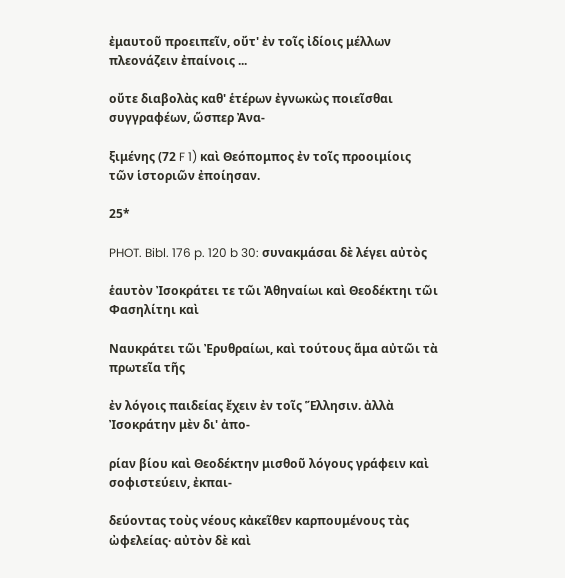ἐμαυτοῦ προειπεῖν, οὔτ' ἐν τοῖς ἰδίοις μέλλων πλεονάζειν ἐπαίνοις ...

οὔτε διαβολὰς καθ' ἑτέρων ἐγνωκὼς ποιεῖσθαι συγγραφέων, ὥσπερ Ἀνα-

ξιμένης (72 F 1) καὶ Θεόπομπος ἐν τοῖς προοιμίοις τῶν ἱστοριῶν ἐποίησαν.

25*

PHOT. Bibl. 176 p. 120 b 30: συνακμάσαι δὲ λέγει αὐτὸς

ἑαυτὸν Ἰσοκράτει τε τῶι Ἀθηναίωι καὶ Θεοδέκτηι τῶι Φασηλίτηι καὶ

Ναυκράτει τῶι Ἐρυθραίωι, καὶ τούτους ἅμα αὐτῶι τὰ πρωτεῖα τῆς

ἐν λόγοις παιδείας ἔχειν ἐν τοῖς Ἕλλησιν. ἀλλὰ Ἰσοκράτην μὲν δι' ἀπο-

ρίαν βίου καὶ Θεοδέκτην μισθοῦ λόγους γράφειν καὶ σοφιστεύειν, ἐκπαι-

δεύοντας τοὺς νέους κἀκεῖθεν καρπουμένους τὰς ὠφελείας· αὐτὸν δὲ καὶ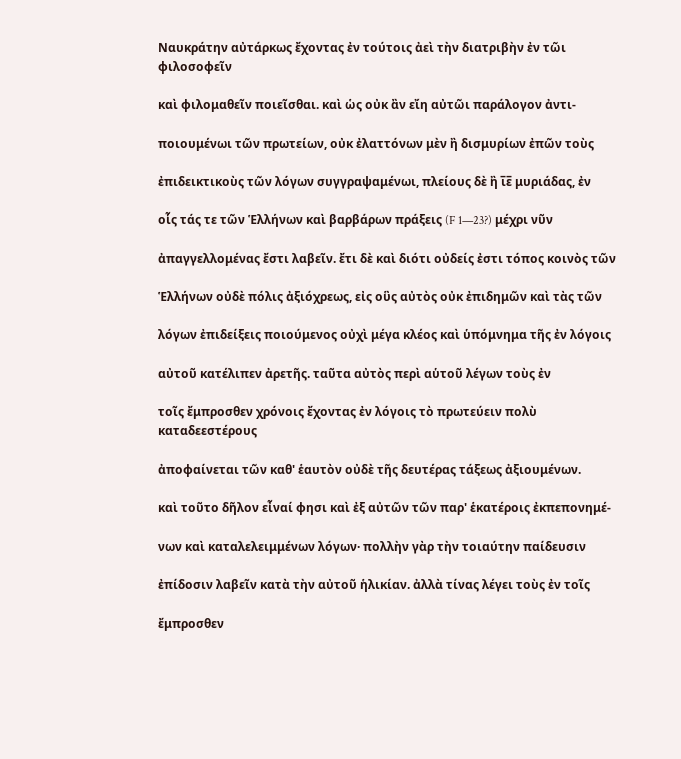Ναυκράτην αὐτάρκως ἔχοντας ἐν τούτοις ἀεὶ τὴν διατριβὴν ἐν τῶι φιλοσοφεῖν

καὶ φιλομαθεῖν ποιεῖσθαι. καὶ ὡς οὐκ ἂν εἴη αὐτῶι παράλογον ἀντι-

ποιουμένωι τῶν πρωτείων, οὐκ ἐλαττόνων μὲν ἢ δισμυρίων ἐπῶν τοὺς

ἐπιδεικτικοὺς τῶν λόγων συγγραψαμένωι, πλείους δὲ ἢ ι̅ε̅ μυριάδας, ἐν

οἷς τάς τε τῶν Ἑλλήνων καὶ βαρβάρων πράξεις (F 1—23?) μέχρι νῦν

ἀπαγγελλομένας ἔστι λαβεῖν. ἔτι δὲ καὶ διότι οὐδείς ἐστι τόπος κοινὸς τῶν

Ἑλλήνων οὐδὲ πόλις ἀξιόχρεως, εἰς οὓς αὐτὸς οὐκ ἐπιδημῶν καὶ τὰς τῶν

λόγων ἐπιδείξεις ποιούμενος οὐχὶ μέγα κλέος καὶ ὑπόμνημα τῆς ἐν λόγοις

αὐτοῦ κατέλιπεν ἀρετῆς. ταῦτα αὐτὸς περὶ αὑτοῦ λέγων τοὺς ἐν

τοῖς ἔμπροσθεν χρόνοις ἔχοντας ἐν λόγοις τὸ πρωτεύειν πολὺ καταδεεστέρους

ἀποφαίνεται τῶν καθ' ἑαυτὸν οὐδὲ τῆς δευτέρας τάξεως ἀξιουμένων.

καὶ τοῦτο δῆλον εἶναί φησι καὶ ἐξ αὐτῶν τῶν παρ' ἑκατέροις ἐκπεπονημέ-

νων καὶ καταλελειμμένων λόγων· πολλὴν γὰρ τὴν τοιαύτην παίδευσιν

ἐπίδοσιν λαβεῖν κατὰ τὴν αὐτοῦ ἡλικίαν. ἀλλὰ τίνας λέγει τοὺς ἐν τοῖς

ἔμπροσθεν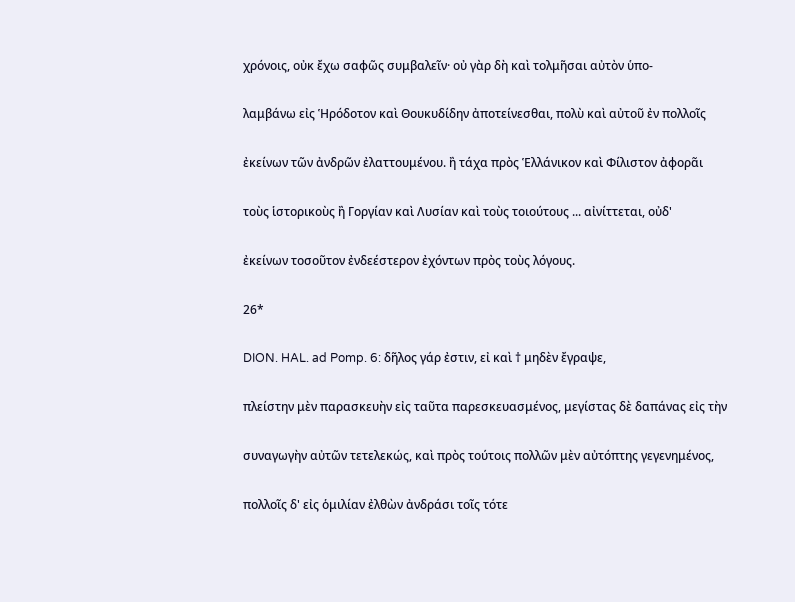χρόνοις, οὐκ ἔχω σαφῶς συμβαλεῖν· οὐ γὰρ δὴ καὶ τολμῆσαι αὐτὸν ὑπο-

λαμβάνω εἰς Ἡρόδοτον καὶ Θουκυδίδην ἀποτείνεσθαι, πολὺ καὶ αὐτοῦ ἐν πολλοῖς

ἐκείνων τῶν ἀνδρῶν ἐλαττουμένου. ἢ τάχα πρὸς Ἑλλάνικον καὶ Φίλιστον ἀφορᾶι

τοὺς ἱστορικοὺς ἢ Γοργίαν καὶ Λυσίαν καὶ τοὺς τοιούτους ... αἰνίττεται, οὐδ'

ἐκείνων τοσοῦτον ἐνδεέστερον ἐχόντων πρὸς τοὺς λόγους.

26*

DION. HAL. ad Pomp. 6: δῆλος γάρ ἐστιν, εἰ καὶ † μηδὲν ἔγραψε,

πλείστην μὲν παρασκευὴν εἰς ταῦτα παρεσκευασμένος, μεγίστας δὲ δαπάνας εἰς τὴν

συναγωγὴν αὐτῶν τετελεκώς, καὶ πρὸς τούτοις πολλῶν μὲν αὐτόπτης γεγενημένος,

πολλοῖς δ' εἰς ὁμιλίαν ἐλθὼν ἀνδράσι τοῖς τότε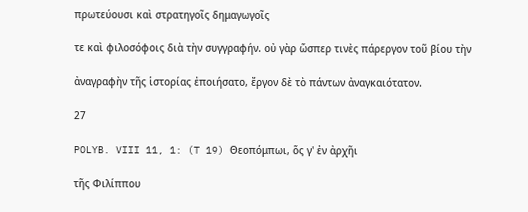πρωτεύουσι καὶ στρατηγοῖς δημαγωγοῖς

τε καὶ φιλοσόφοις διὰ τὴν συγγραφήν. οὐ γὰρ ὥσπερ τινὲς πάρεργον τοῦ βίου τὴν

ἀναγραφὴν τῆς ἱστορίας ἐποιήσατο, ἔργον δὲ τὸ πάντων ἀναγκαιότατον.

27

POLYB. VIII 11, 1: (T 19) Θεοπόμπωι, ὅς γ' ἐν ἀρχῆι

τῆς Φιλίππου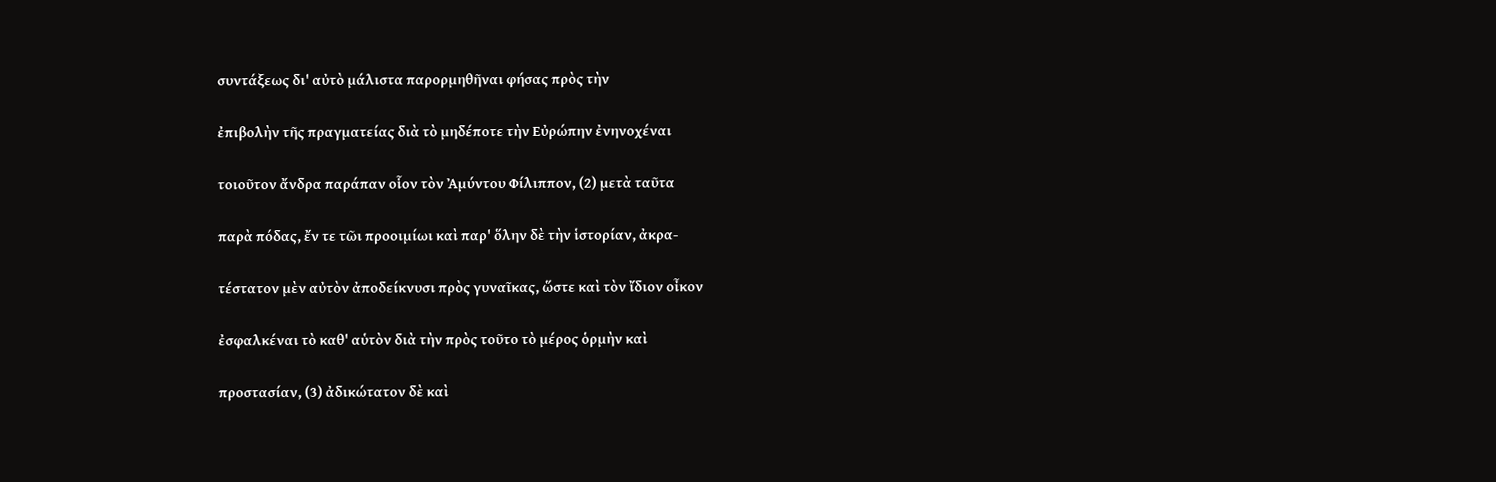συντάξεως δι' αὐτὸ μάλιστα παρορμηθῆναι φήσας πρὸς τὴν

ἐπιβολὴν τῆς πραγματείας διὰ τὸ μηδέποτε τὴν Εὐρώπην ἐνηνοχέναι

τοιοῦτον ἄνδρα παράπαν οἷον τὸν Ἀμύντου Φίλιππον, (2) μετὰ ταῦτα

παρὰ πόδας, ἔν τε τῶι προοιμίωι καὶ παρ' ὅλην δὲ τὴν ἱστορίαν, ἀκρα-

τέστατον μὲν αὐτὸν ἀποδείκνυσι πρὸς γυναῖκας, ὥστε καὶ τὸν ἴδιον οἶκον

ἐσφαλκέναι τὸ καθ' αὑτὸν διὰ τὴν πρὸς τοῦτο τὸ μέρος ὁρμὴν καὶ

προστασίαν, (3) ἀδικώτατον δὲ καὶ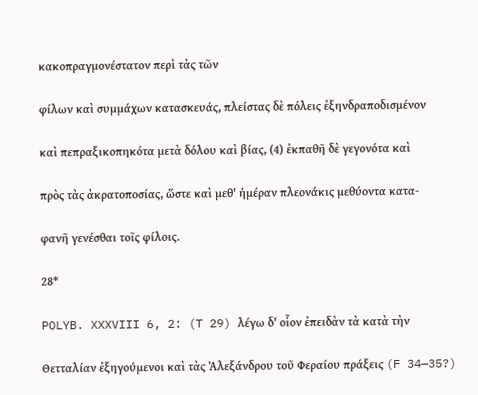κακοπραγμονέστατον περὶ τὰς τῶν

φίλων καὶ συμμάχων κατασκευάς, πλείστας δὲ πόλεις ἐξηνδραποδισμένον

καὶ πεπραξικοπηκότα μετὰ δόλου καὶ βίας, (4) ἐκπαθῆ δὲ γεγονότα καὶ

πρὸς τὰς ἀκρατοποσίας, ὥστε καὶ μεθ' ἡμέραν πλεονάκις μεθύοντα κατα-

φανῆ γενέσθαι τοῖς φίλοις.

28*

POLYB. XXXVIII 6, 2: (T 29) λέγω δ' οἷον ἐπειδὰν τὰ κατὰ τὴν

Θετταλίαν ἐξηγούμενοι καὶ τὰς Ἀλεξάνδρου τοῦ Φεραίου πράξεις (F 34—35?)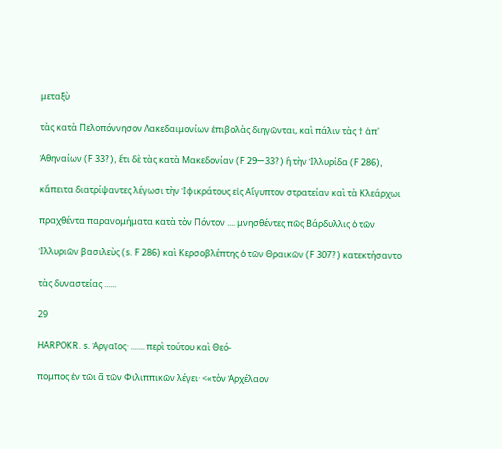μεταξὺ

τὰς κατὰ Πελοπόννησον Λακεδαιμονίων ἐπιβολὰς διηγῶνται, καὶ πάλιν τὰς † ἀπ'

Ἀθηναίων (F 33?), ἔτι δὲ τὰς κατὰ Μακεδονίαν (F 29—33?) ἢ τὴν Ἰλλυρίδα (F 286),

κἄπειτα διατρίψαντες λέγωσι τὴν Ἰφικράτους εἰς Αἴγυπτον στρατείαν καὶ τὰ Κλεάρχωι

πραχθέντα παρανομήματα κατὰ τὸν Πόντον .... μνησθέντες πῶς Βάρδυλλις ὁ τῶν

Ἰλλυριῶν βασιλεὺς (s. F 286) καὶ Κερσοβλέπτης ὁ τῶν Θραικῶν (F 307?) κατεκτήσαντο

τὰς δυναστείας ......

29

HARPOKR. s. Ἀργαῖος· ....... περὶ τούτου καὶ Θεό-

πομπος ἐν τῶι α̅ τῶν Φιλιππικῶν λέγει· <«τὸν Ἀρχέλαον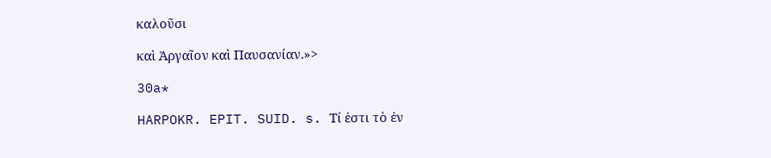καλοῦσι

καὶ Ἀργαῖον καὶ Παυσανίαν.»>

30a*

HARPOKR. EPIT. SUID. s. Τί ἐστι τὸ ἐν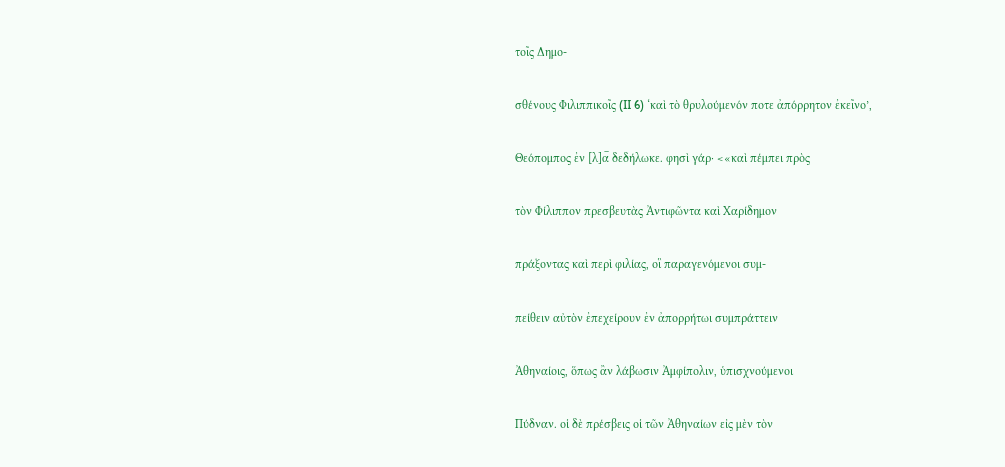τοῖς Δημο-

σθένους Φιλιππικοῖς (II 6) ‘καὶ τὸ θρυλούμενόν ποτε ἀπόρρητον ἐκεῖνο’,

Θεόπομπος ἐν [λ]α̅ δεδήλωκε. φησὶ γάρ· <«καὶ πέμπει πρὸς

τὸν Φίλιππον πρεσβευτὰς Ἀντιφῶντα καὶ Χαρίδημον

πράξοντας καὶ περὶ φιλίας, οἳ παραγενόμενοι συμ-

πείθειν αὐτὸν ἐπεχείρουν ἐν ἀπορρήτωι συμπράττειν

Ἀθηναίοις, ὅπως ἂν λάβωσιν Ἀμφίπολιν, ὑπισχνούμενοι

Πύδναν. οἱ δὲ πρέσβεις οἱ τῶν Ἀθηναίων εἰς μὲν τὸν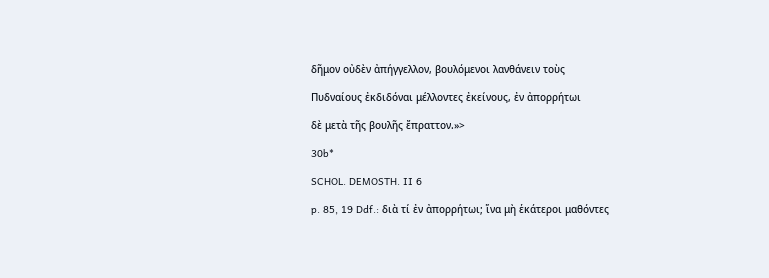δῆμον οὐδὲν ἀπήγγελλον, βουλόμενοι λανθάνειν τοὺς

Πυδναίους ἐκδιδόναι μέλλοντες ἐκείνους, ἐν ἀπορρήτωι

δὲ μετὰ τῆς βουλῆς ἔπραττον.»>

30b*

SCHOL. DEMOSTH. II 6

p. 85, 19 Ddf.: διὰ τί ἐν ἀπορρήτωι; ἵνα μὴ ἑκάτεροι μαθόντες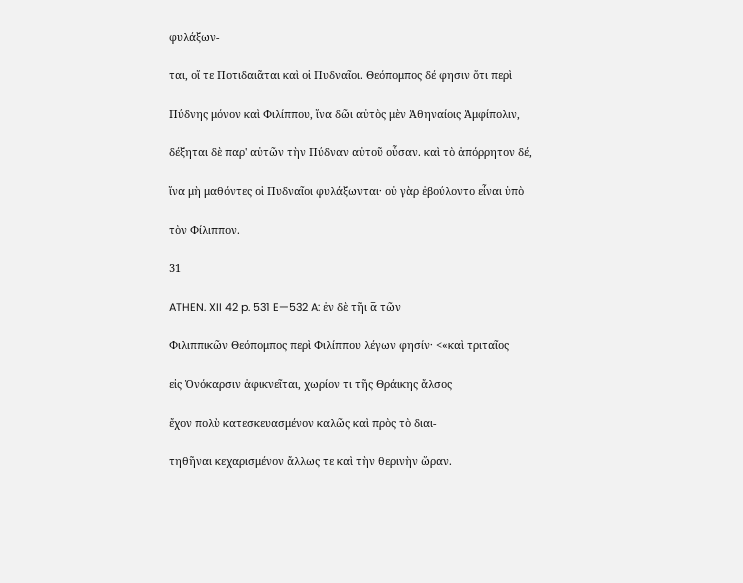φυλάξων-

ται, οἵ τε Ποτιδαιᾶται καὶ οἱ Πυδναῖοι. Θεόπομπος δέ φησιν ὅτι περὶ

Πύδνης μόνον καὶ Φιλίππου, ἵνα δῶι αὐτὸς μὲν Ἀθηναίοις Ἀμφίπολιν,

δέξηται δὲ παρ' αὐτῶν τὴν Πύδναν αὐτοῦ οὖσαν. καὶ τὸ ἀπόρρητον δέ,

ἵνα μὴ μαθόντες οἱ Πυδναῖοι φυλάξωνται· οὐ γὰρ ἐβούλοντο εἶναι ὑπὸ

τὸν Φίλιππον.

31

ATHEN. XII 42 p. 531 E—532 A: ἐν δὲ τῆι α̅ τῶν

Φιλιππικῶν Θεόπομπος περὶ Φιλίππου λέγων φησίν· <«καὶ τριταῖος

εἰς Ὀνόκαρσιν ἀφικνεῖται, χωρίον τι τῆς Θράικης ἄλσος

ἔχον πολὺ κατεσκευασμένον καλῶς καὶ πρὸς τὸ διαι-

τηθῆναι κεχαρισμένον ἄλλως τε καὶ τὴν θερινὴν ὥραν.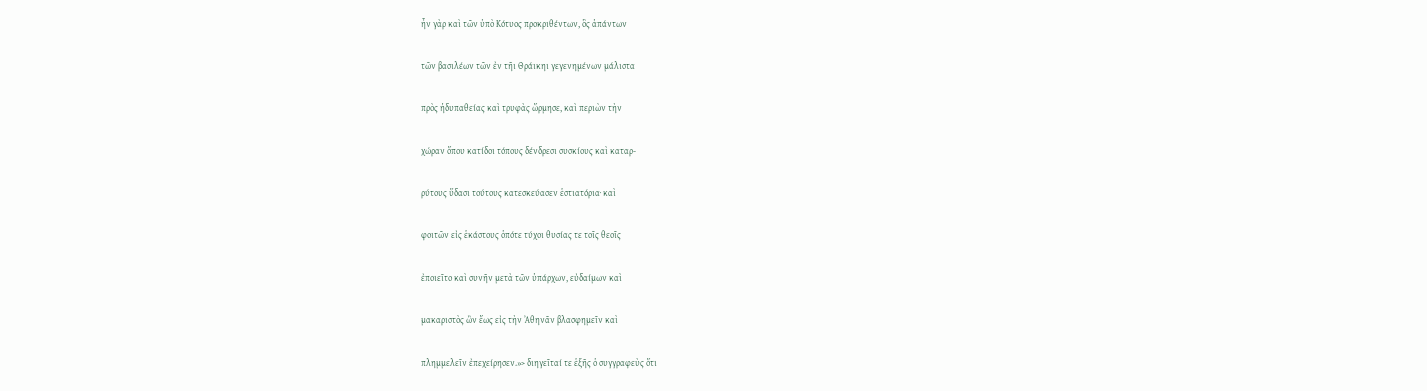ἦν γὰρ καὶ τῶν ὑπὸ Κότυος προκριθέντων, ὃς ἁπάντων

τῶν βασιλέων τῶν ἐν τῆι Θράικηι γεγενημένων μάλιστα

πρὸς ἡδυπαθείας καὶ τρυφὰς ὥρμησε, καὶ περιὼν τὴν

χώραν ὅπου κατίδοι τόπους δένδρεσι συσκίους καὶ καταρ-

ρύτους ὕδασι τούτους κατεσκεύασεν ἑστιατόρια· καὶ

φοιτῶν εἰς ἑκάστους ὁπότε τύχοι θυσίας τε τοῖς θεοῖς

ἐποιεῖτο καὶ συνῆν μετὰ τῶν ὑπάρχων, εὐδαίμων καὶ

μακαριστὸς ὢν ἕως εἰς τὴν Ἀθηνᾶν βλασφημεῖν καὶ

πλημμελεῖν ἐπεχείρησεν.»> διηγεῖταί τε ἑξῆς ὁ συγγραφεὺς ὅτι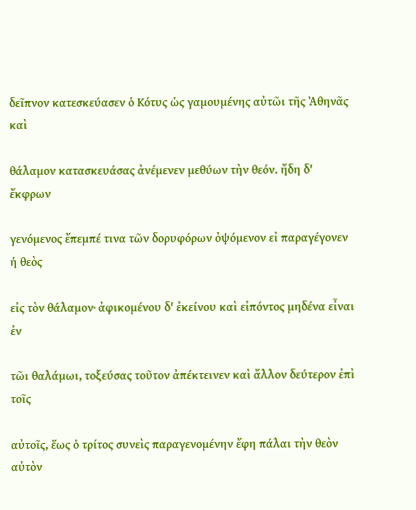δεῖπνον κατεσκεύασεν ὁ Κότυς ὡς γαμουμένης αὐτῶι τῆς Ἀθηνᾶς καὶ

θάλαμον κατασκευάσας ἀνέμενεν μεθύων τὴν θεόν. ἤδη δ' ἔκφρων

γενόμενος ἔπεμπέ τινα τῶν δορυφόρων ὀψόμενον εἰ παραγέγονεν ἡ θεὸς

εἰς τὸν θάλαμον· ἀφικομένου δ' ἐκείνου καὶ εἰπόντος μηδένα εἶναι ἐν

τῶι θαλάμωι, τοξεύσας τοῦτον ἀπέκτεινεν καὶ ἄλλον δεύτερον ἐπὶ τοῖς

αὐτοῖς, ἕως ὁ τρίτος συνεὶς παραγενομένην ἔφη πάλαι τὴν θεὸν αὐτὸν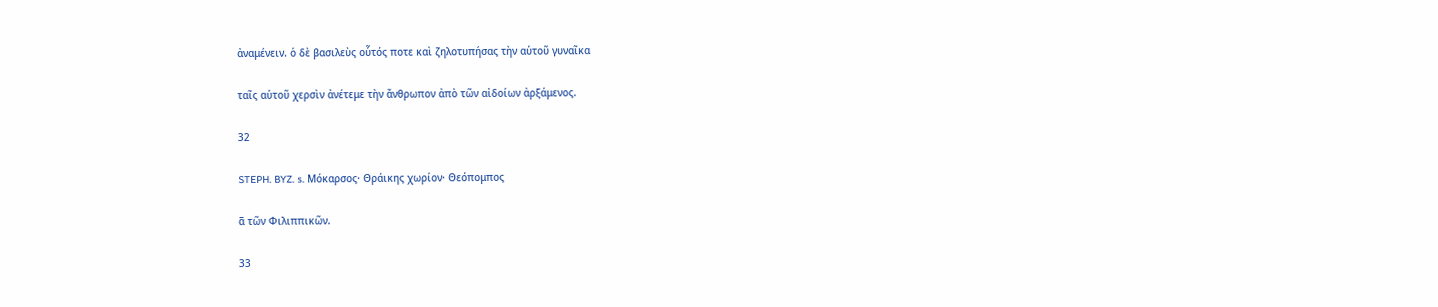ἀναμένειν. ὁ δὲ βασιλεὺς οὗτός ποτε καὶ ζηλοτυπήσας τὴν αὑτοῦ γυναῖκα

ταῖς αὑτοῦ χερσὶν ἀνέτεμε τὴν ἄνθρωπον ἀπὸ τῶν αἰδοίων ἀρξάμενος.

32

STEPH. BYZ. s. Μόκαρσος· Θράικης χωρίον· Θεόπομπος

α̅ τῶν Φιλιππικῶν.

33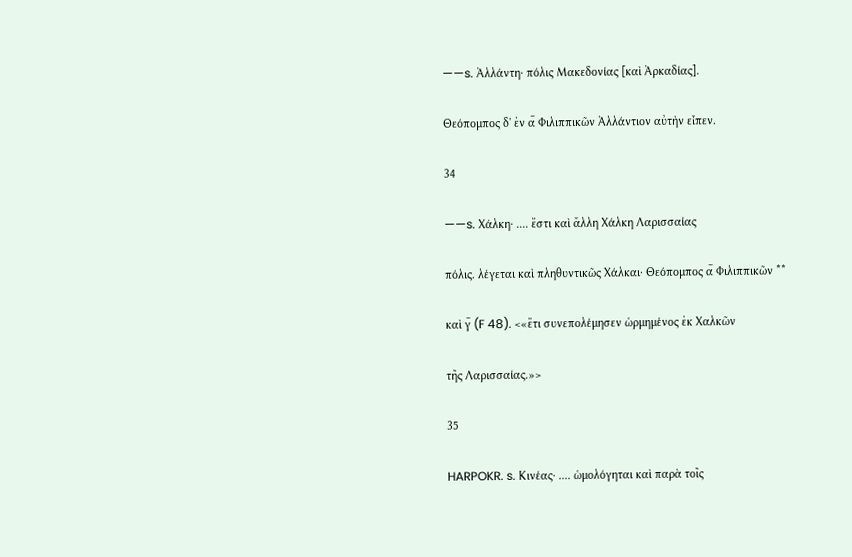——s. Ἀλλάντη· πόλις Μακεδονίας [καὶ Ἀρκαδίας].

Θεόπομπος δ' ἐν α̅ Φιλιππικῶν Ἀλλάντιον αὐτὴν εἶπεν.

34

——s. Χάλκη· .... ἔστι καὶ ἄλλη Χάλκη Λαρισσαίας

πόλις. λέγεται καὶ πληθυντικῶς Χάλκαι· Θεόπομπος α̅ Φιλιππικῶν **

καὶ γ̅ (F 48). <«ἔτι συνεπολέμησεν ὡρμημένος ἐκ Χαλκῶν

τῆς Λαρισσαίας.»>

35

HARPOKR. s. Κινέας· .... ὡμολόγηται καὶ παρὰ τοῖς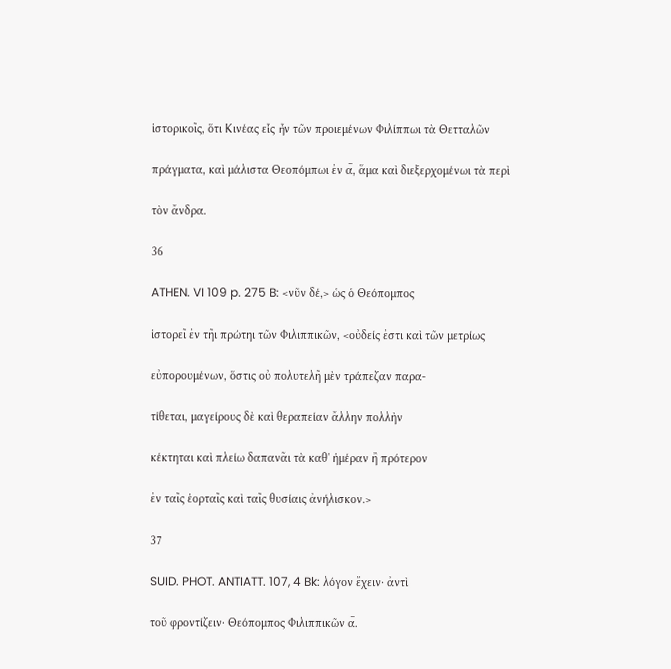ἱστορικοῖς, ὅτι Κινέας εἷς ἦν τῶν προιεμένων Φιλίππωι τὰ Θετταλῶν

πράγματα, καὶ μάλιστα Θεοπόμπωι ἐν α̅, ἅμα καὶ διεξερχομένωι τὰ περὶ

τὸν ἄνδρα.

36

ATHEN. VI 109 p. 275 B: <νῦν δέ,> ὡς ὁ Θεόπομπος

ἱστορεῖ ἐν τῆι πρώτηι τῶν Φιλιππικῶν, <οὐδείς ἐστι καὶ τῶν μετρίως

εὐπορουμένων, ὅστις οὐ πολυτελῆ μὲν τράπεζαν παρα-

τίθεται, μαγείρους δὲ καὶ θεραπείαν ἄλλην πολλὴν

κέκτηται καὶ πλείω δαπανᾶι τὰ καθ' ἡμέραν ἢ πρότερον

ἐν ταῖς ἑορταῖς καὶ ταῖς θυσίαις ἀνήλισκον.>

37

SUID. PHOT. ANTIATT. 107, 4 Bk: λόγον ἔχειν· ἀντὶ

τοῦ φροντίζειν· Θεόπομπος Φιλιππικῶν α̅.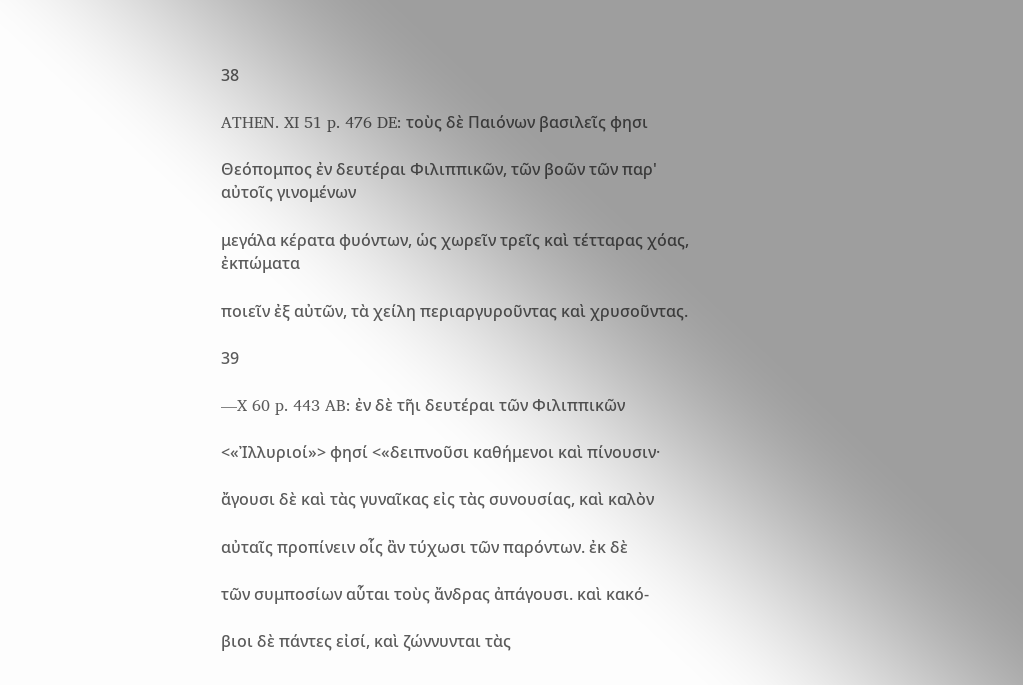38

ATHEN. XI 51 p. 476 DE: τοὺς δὲ Παιόνων βασιλεῖς φησι

Θεόπομπος ἐν δευτέραι Φιλιππικῶν, τῶν βοῶν τῶν παρ' αὐτοῖς γινομένων

μεγάλα κέρατα φυόντων, ὡς χωρεῖν τρεῖς καὶ τέτταρας χόας, ἐκπώματα

ποιεῖν ἐξ αὐτῶν, τὰ χείλη περιαργυροῦντας καὶ χρυσοῦντας.

39

—X 60 p. 443 AB: ἐν δὲ τῆι δευτέραι τῶν Φιλιππικῶν

<«Ἰλλυριοί»> φησί <«δειπνοῦσι καθήμενοι καὶ πίνουσιν·

ἄγουσι δὲ καὶ τὰς γυναῖκας εἰς τὰς συνουσίας, καὶ καλὸν

αὐταῖς προπίνειν οἷς ἂν τύχωσι τῶν παρόντων. ἐκ δὲ

τῶν συμποσίων αὗται τοὺς ἄνδρας ἀπάγουσι. καὶ κακό-

βιοι δὲ πάντες εἰσί, καὶ ζώννυνται τὰς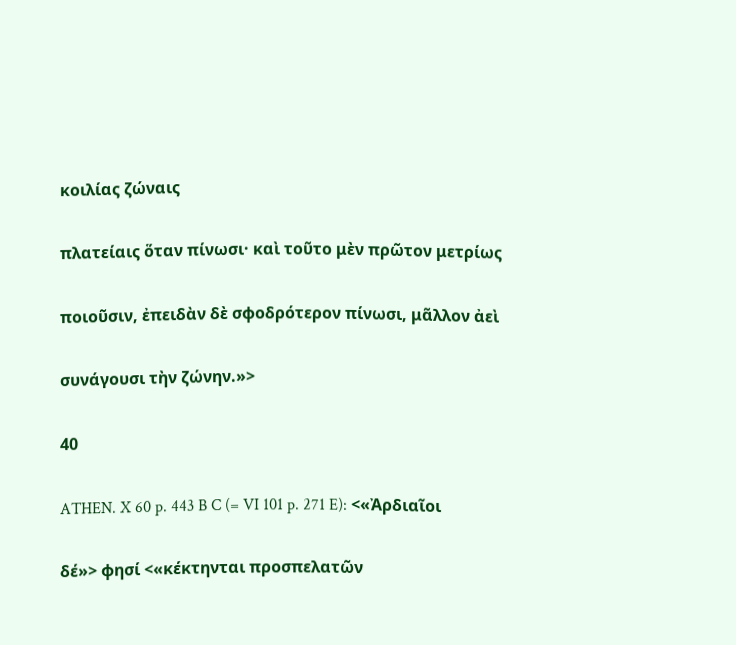κοιλίας ζώναις

πλατείαις ὅταν πίνωσι· καὶ τοῦτο μὲν πρῶτον μετρίως

ποιοῦσιν, ἐπειδὰν δὲ σφοδρότερον πίνωσι, μᾶλλον ἀεὶ

συνάγουσι τὴν ζώνην.»>

40

ATHEN. X 60 p. 443 B C (= VI 101 p. 271 E): <«Ἀρδιαῖοι

δέ»> φησί <«κέκτηνται προσπελατῶν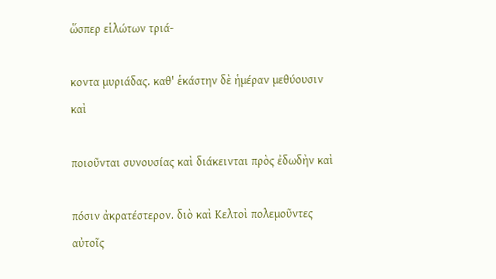ὥσπερ εἱλώτων τριά-

κοντα μυριάδας. καθ' ἑκάστην δὲ ἡμέραν μεθύουσιν καὶ

ποιοῦνται συνουσίας καὶ διάκεινται πρὸς ἐδωδὴν καὶ

πόσιν ἀκρατέστερον. διὸ καὶ Κελτοὶ πολεμοῦντες αὐτοῖς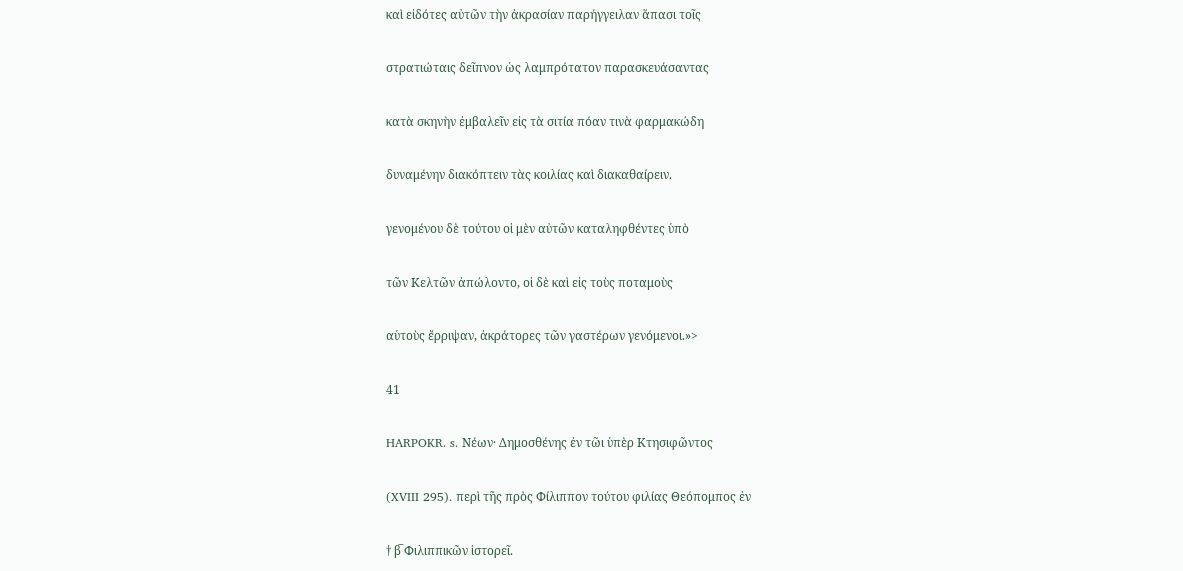καὶ εἰδότες αὐτῶν τὴν ἀκρασίαν παρήγγειλαν ἅπασι τοῖς

στρατιώταις δεῖπνον ὡς λαμπρότατον παρασκευάσαντας

κατὰ σκηνὴν ἐμβαλεῖν εἰς τὰ σιτία πόαν τινὰ φαρμακώδη

δυναμένην διακόπτειν τὰς κοιλίας καὶ διακαθαίρειν.

γενομένου δὲ τούτου οἱ μὲν αὐτῶν καταληφθέντες ὑπὸ

τῶν Κελτῶν ἀπώλοντο, οἱ δὲ καὶ εἰς τοὺς ποταμοὺς

αὑτοὺς ἔρριψαν, ἀκράτορες τῶν γαστέρων γενόμενοι.»>

41

HARPOKR. s. Νέων· Δημοσθένης ἐν τῶι ὑπὲρ Κτησιφῶντος

(XVIII 295). περὶ τῆς πρὸς Φίλιππον τούτου φιλίας Θεόπομπος ἐν

† β̅ Φιλιππικῶν ἱστορεῖ.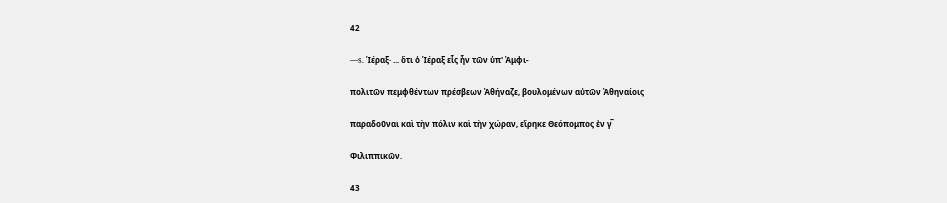42

—s. Ἱέραξ· ... ὅτι ὁ Ἱέραξ εἷς ἦν τῶν ὑπ' Ἀμφι-

πολιτῶν πεμφθέντων πρέσβεων Ἀθήναζε, βουλομένων αὐτῶν Ἀθηναίοις

παραδοῦναι καὶ τὴν πόλιν καὶ τὴν χώραν, εἴρηκε Θεόπομπος ἐν γ̅

Φιλιππικῶν.

43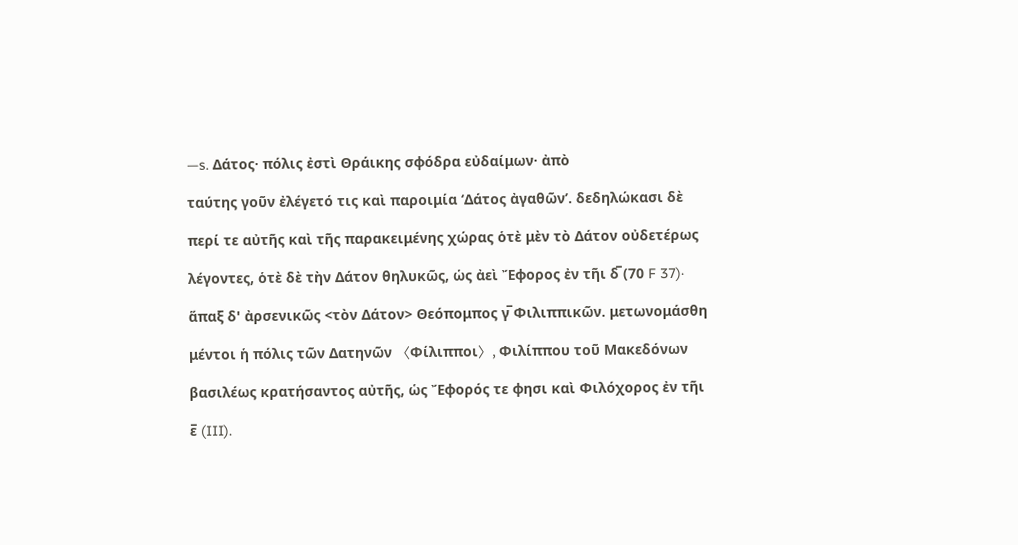—s. Δάτος· πόλις ἐστὶ Θράικης σφόδρα εὐδαίμων· ἀπὸ

ταύτης γοῦν ἐλέγετό τις καὶ παροιμία ‘Δάτος ἀγαθῶν’. δεδηλώκασι δὲ

περί τε αὐτῆς καὶ τῆς παρακειμένης χώρας ὁτὲ μὲν τὸ Δάτον οὐδετέρως

λέγοντες, ὁτὲ δὲ τὴν Δάτον θηλυκῶς, ὡς ἀεὶ Ἔφορος ἐν τῆι δ̅ (70 F 37)·

ἅπαξ δ' ἀρσενικῶς <τὸν Δάτον> Θεόπομπος γ̅ Φιλιππικῶν. μετωνομάσθη

μέντοι ἡ πόλις τῶν Δατηνῶν 〈Φίλιπποι〉, Φιλίππου τοῦ Μακεδόνων

βασιλέως κρατήσαντος αὐτῆς, ὡς Ἔφορός τε φησι καὶ Φιλόχορος ἐν τῆι

ε̅ (III).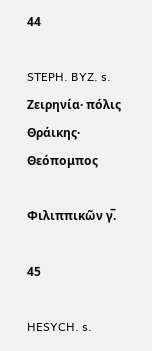44

STEPH. BYZ. s. Ζειρηνία· πόλις Θράικης· Θεόπομπος

Φιλιππικῶν γ̅.

45

HESYCH. s.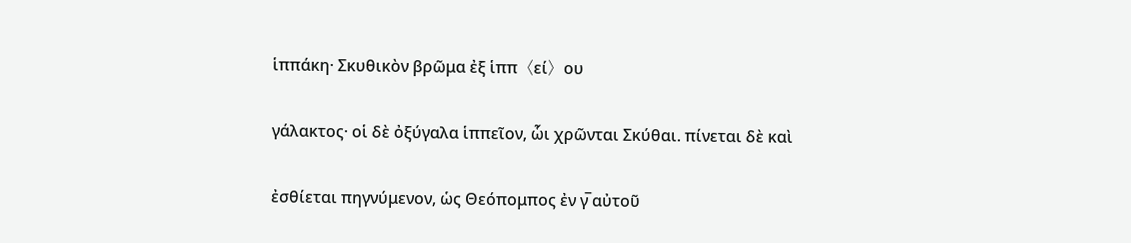ἱππάκη· Σκυθικὸν βρῶμα ἐξ ἱππ〈εί〉ου

γάλακτος· οἱ δὲ ὀξύγαλα ἱππεῖον, ὧι χρῶνται Σκύθαι. πίνεται δὲ καὶ

ἐσθίεται πηγνύμενον, ὡς Θεόπομπος ἐν γ̅ αὐτοῦ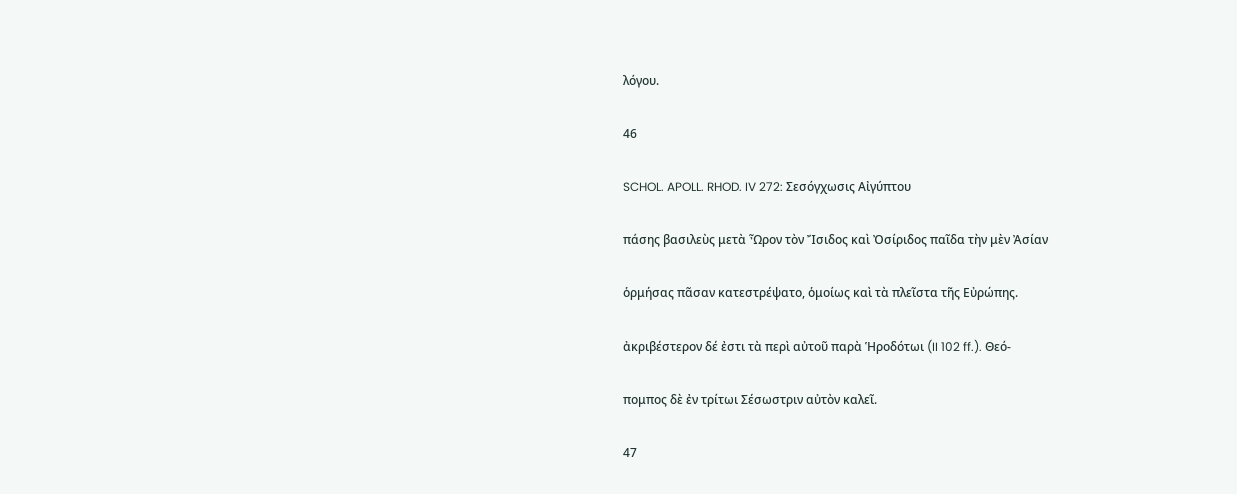λόγου.

46

SCHOL. APOLL. RHOD. IV 272: Σεσόγχωσις Αἰγύπτου

πάσης βασιλεὺς μετὰ Ὦρον τὸν Ἴσιδος καὶ Ὀσίριδος παῖδα τὴν μὲν Ἀσίαν

ὁρμήσας πᾶσαν κατεστρέψατο, ὁμοίως καὶ τὰ πλεῖστα τῆς Εὐρώπης.

ἀκριβέστερον δέ ἐστι τὰ περὶ αὐτοῦ παρὰ Ἡροδότωι (II 102 ff.). Θεό-

πομπος δὲ ἐν τρίτωι Σέσωστριν αὐτὸν καλεῖ.

47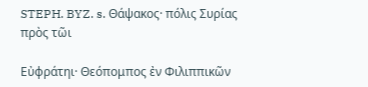STEPH. BYZ. s. Θάψακος· πόλις Συρίας πρὸς τῶι

Εὐφράτηι· Θεόπομπος ἐν Φιλιππικῶν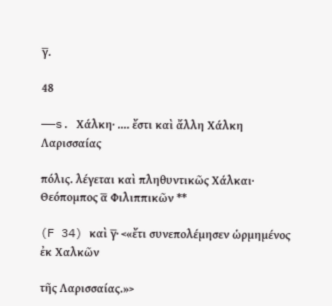γ̅.

48

——s. Χάλκη· .... ἔστι καὶ ἄλλη Χάλκη Λαρισσαίας

πόλις. λέγεται καὶ πληθυντικῶς Χάλκαι· Θεόπομπος α̅ Φιλιππικῶν **

(F 34) καὶ γ̅· <«ἔτι συνεπολέμησεν ὡρμημένος ἐκ Χαλκῶν

τῆς Λαρισσαίας.»>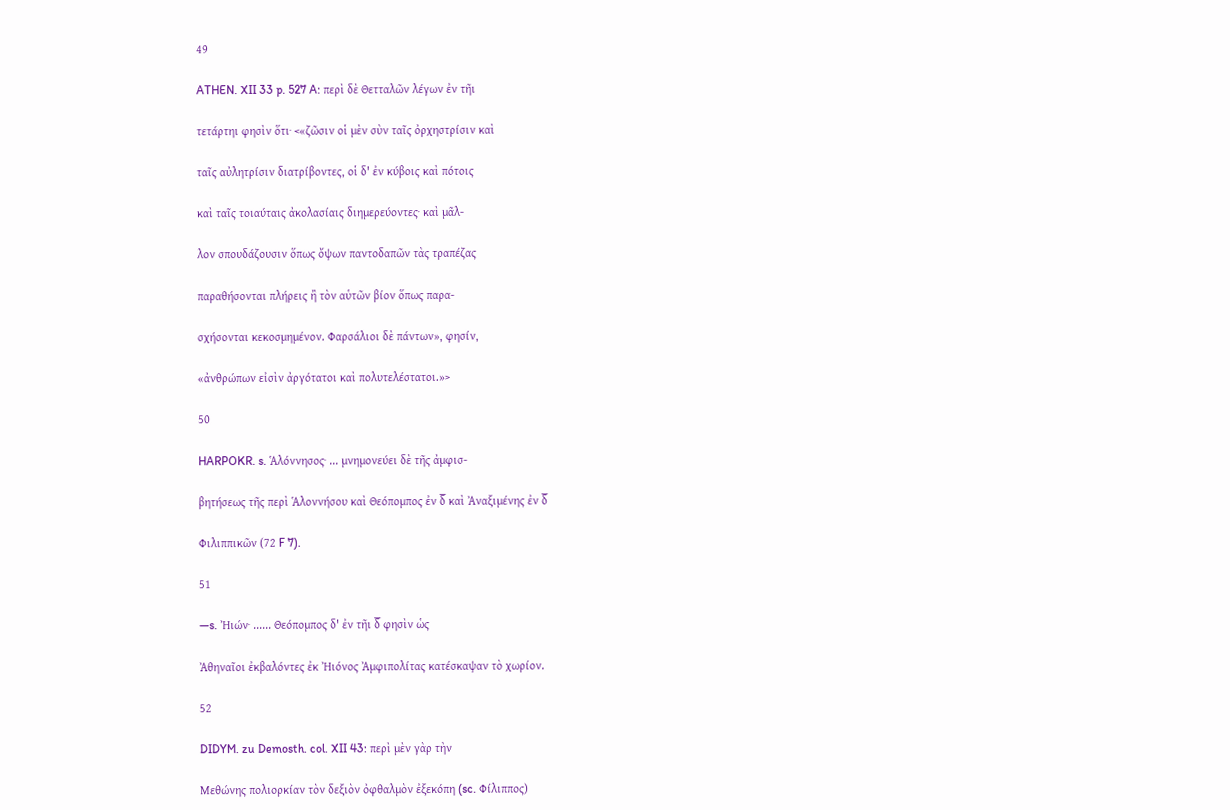49

ATHEN. XII 33 p. 527 A: περὶ δὲ Θετταλῶν λέγων ἐν τῆι

τετάρτηι φησὶν ὅτι· <«ζῶσιν οἱ μὲν σὺν ταῖς ὀρχηστρίσιν καὶ

ταῖς αὐλητρίσιν διατρίβοντες, οἱ δ' ἐν κύβοις καὶ πότοις

καὶ ταῖς τοιαύταις ἀκολασίαις διημερεύοντες· καὶ μᾶλ-

λον σπουδάζουσιν ὅπως ὄψων παντοδαπῶν τὰς τραπέζας

παραθήσονται πλήρεις ἢ τὸν αὑτῶν βίον ὅπως παρα-

σχήσονται κεκοσμημένον. Φαρσάλιοι δὲ πάντων», φησίν,

«ἀνθρώπων εἰσὶν ἀργότατοι καὶ πολυτελέστατοι.»>

50

HARPOKR. s. Ἁλόννησος· ... μνημονεύει δὲ τῆς ἀμφισ-

βητήσεως τῆς περὶ Ἁλοννήσου καὶ Θεόπομπος ἐν δ̅ καὶ Ἀναξιμένης ἐν δ̅

Φιλιππικῶν (72 F 7).

51

—s. Ἠιών· ...... Θεόπομπος δ' ἐν τῆι δ̅ φησὶν ὡς

Ἀθηναῖοι ἐκβαλόντες ἐκ Ἠιόνος Ἀμφιπολίτας κατέσκαψαν τὸ χωρίον.

52

DIDYM. zu Demosth. col. XII 43: περὶ μὲν γὰρ τὴν

Μεθώνης πολιορκίαν τὸν δεξιὸν ὀφθαλμὸν ἐξεκόπη (sc. Φίλιππος)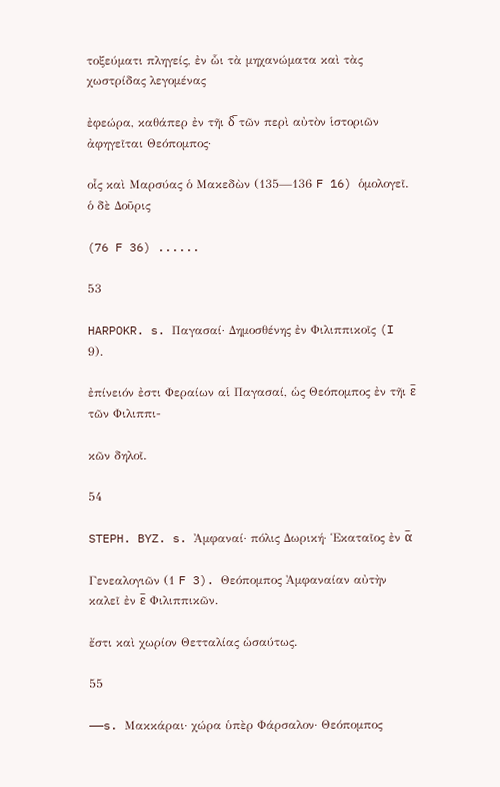τοξεύματι πληγείς, ἐν ὧι τὰ μηχανώματα καὶ τὰς χωστρίδας λεγομένας

ἐφεώρα, καθάπερ ἐν τῆι δ̅ τῶν περὶ αὐτὸν ἱστοριῶν ἀφηγεῖται Θεόπομπος·

οἷς καὶ Μαρσύας ὁ Μακεδὼν (135—136 F 16) ὁμολογεῖ. ὁ δὲ Δοῦρις

(76 F 36) ......

53

HARPOKR. s. Παγασαί· Δημοσθένης ἐν Φιλιππικοῖς (I 9).

ἐπίνειόν ἐστι Φεραίων αἱ Παγασαί, ὡς Θεόπομπος ἐν τῆι ε̅ τῶν Φιλιππι-

κῶν δηλοῖ.

54

STEPH. BYZ. s. Ἀμφαναί· πόλις Δωρική· Ἑκαταῖος ἐν α̅

Γενεαλογιῶν (1 F 3). Θεόπομπος Ἀμφαναίαν αὐτὴν καλεῖ ἐν ε̅ Φιλιππικῶν.

ἔστι καὶ χωρίον Θετταλίας ὡσαύτως.

55

——s. Μακκάραι· χώρα ὑπὲρ Φάρσαλον· Θεόπομπος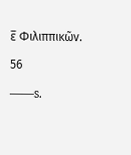ε̅ Φιλιππικῶν.

56

——s.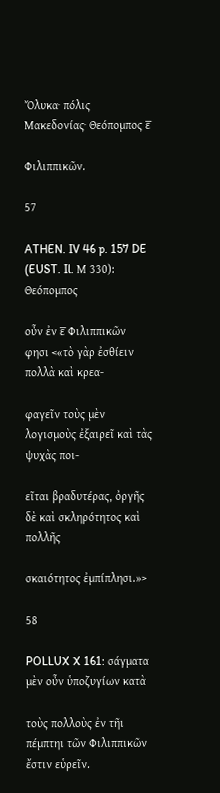Ὄλυκα· πόλις Μακεδονίας· Θεόπομπος ε̅

Φιλιππικῶν.

57

ATHEN. IV 46 p. 157 DE (EUST. Il. Μ 330): Θεόπομπος

οὖν ἐν ε̅ Φιλιππικῶν φησι <«τὸ γὰρ ἐσθίειν πολλὰ καὶ κρεα-

φαγεῖν τοὺς μὲν λογισμοὺς ἐξαιρεῖ καὶ τὰς ψυχὰς ποι-

εῖται βραδυτέρας, ὀργῆς δὲ καὶ σκληρότητος καὶ πολλῆς

σκαιότητος ἐμπίπλησι.»>

58

POLLUX X 161: σάγματα μὲν οὖν ὑποζυγίων κατὰ

τοὺς πολλοὺς ἐν τῆι πέμπτηι τῶν Φιλιππικῶν ἔστιν εὑρεῖν.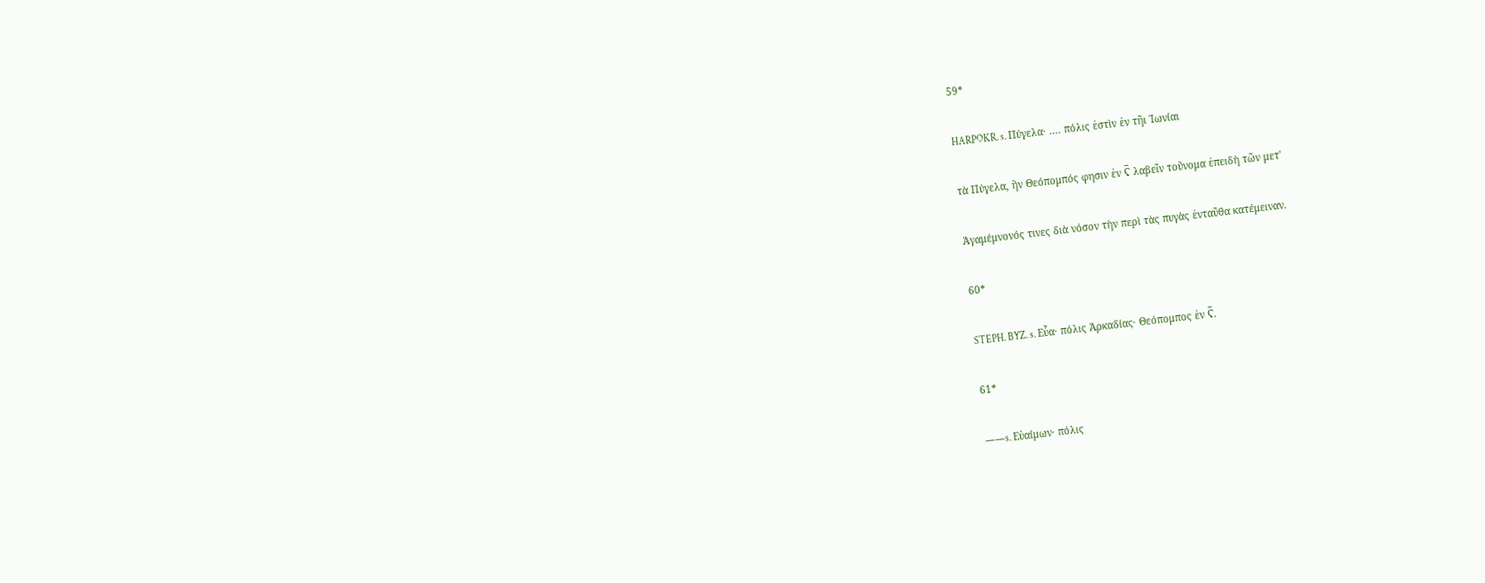59*

HARPOKR. s. Πύγελα· .... πόλις ἐστὶν ἐν τῆι Ἰωνίαι

τὰ Πύγελα, ἣν Θεόπομπός φησιν ἐν Ϛ̅ λαβεῖν τοὔνομα ἐπειδὴ τῶν μετ'

Ἀγαμέμνονός τινες διὰ νόσον τὴν περὶ τὰς πυγὰς ἐνταῦθα κατέμειναν.

60*

STEPH. BYZ. s. Εὖα· πόλις Ἀρκαδίας· Θεόπομπος ἐν Ϛ̅.

61*

——s. Εὐαίμων· πόλις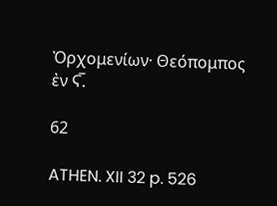Ὀρχομενίων· Θεόπομπος ἐν Ϛ̅.

62

ATHEN. XII 32 p. 526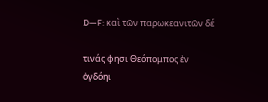D—F: καὶ τῶν παρωκεανιτῶν δέ

τινάς φησι Θεόπομπος ἐν ὀγδόηι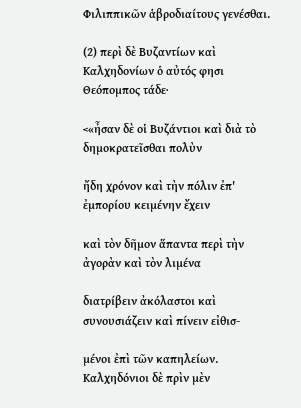Φιλιππικῶν ἁβροδιαίτους γενέσθαι.

(2) περὶ δὲ Βυζαντίων καὶ Καλχηδονίων ὁ αὐτός φησι Θεόπομπος τάδε·

<«ἦσαν δὲ οἱ Βυζάντιοι καὶ διὰ τὸ δημοκρατεῖσθαι πολὺν

ἤδη χρόνον καὶ τὴν πόλιν ἐπ' ἐμπορίου κειμένην ἔχειν

καὶ τὸν δῆμον ἅπαντα περὶ τὴν ἀγορὰν καὶ τὸν λιμένα

διατρίβειν ἀκόλαστοι καὶ συνουσιάζειν καὶ πίνειν εἰθισ-

μένοι ἐπὶ τῶν καπηλείων. Καλχηδόνιοι δὲ πρὶν μὲν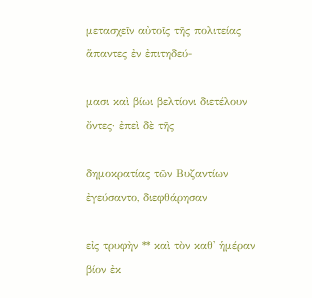μετασχεῖν αὐτοῖς τῆς πολιτείας ἅπαντες ἐν ἐπιτηδεύ-

μασι καὶ βίωι βελτίονι διετέλουν ὄντες· ἐπεὶ δὲ τῆς

δημοκρατίας τῶν Βυζαντίων ἐγεύσαντο, διεφθάρησαν

εἰς τρυφὴν ** καὶ τὸν καθ' ἡμέραν βίον ἐκ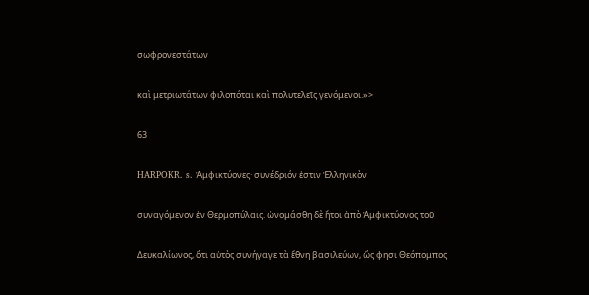σωφρονεστάτων

καὶ μετριωτάτων φιλοπόται καὶ πολυτελεῖς γενόμενοι.»>

63

HARPOKR. s. Ἀμφικτύονες· συνέδριόν ἐστιν Ἑλληνικὸν

συναγόμενον ἐν Θερμοπύλαις. ὠνομάσθη δὲ ἤτοι ἀπὸ Ἀμφικτύονος τοῦ

Δευκαλίωνος, ὅτι αὐτὸς συνήγαγε τὰ ἔθνη βασιλεύων, ὥς φησι Θεόπομπος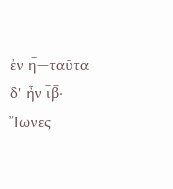ἐν η̅—ταῦτα δ' ἦν ι̅β̅· Ἴωνες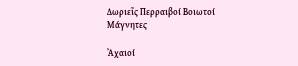Δωριεῖς Περραιβοί Βοιωτοί Μάγνητες

Ἀχαιοί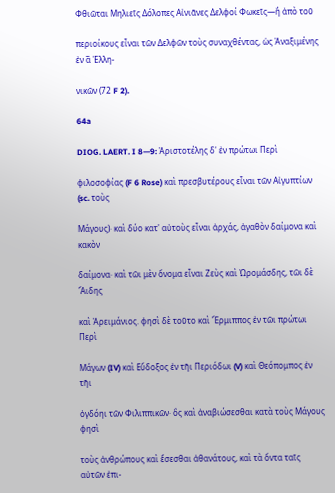Φθιῶται Μηλιεῖς Δόλοπες Αἰνιᾶνες Δελφοί Φωκεῖς—ἢ ἀπὸ τοῦ

περιοίκους εἶναι τῶν Δελφῶν τοὺς συναχθέντας, ὡς Ἀναξιμένης ἐν α̅ Ἑλλη-

νικῶν (72 F 2).

64a

DIOG. LAERT. I 8—9: Ἀριστοτέλης δ' ἐν πρώτωι Περὶ

φιλοσοφίας (F 6 Rose) καὶ πρεσβυτέρους εἶναι τῶν Αἰγυπτίων (sc. τοὺς

Μάγους)· καὶ δύο κατ' αὐτοὺς εἶναι ἀρχάς, ἀγαθὸν δαίμονα καὶ κακὸν

δαίμονα· καὶ τῶι μὲν ὄνομα εἶναι Ζεὺς καὶ Ὠρομάσδης, τῶι δὲ Ἅιδης

καὶ Ἀρειμάνιος. φησὶ δὲ τοῦτο καὶ Ἕρμιππος ἐν τῶι πρώτωι Περὶ

Μάγων (IV) καὶ Εὔδοξος ἐν τῆι Περιόδωι (V) καὶ Θεόπομπος ἐν τῆι

ὀγδόηι τῶν Φιλιππικῶν· ὃς καὶ ἀναβιώσεσθαι κατὰ τοὺς Μάγους φησὶ

τοὺς ἀνθρώπους καὶ ἔσεσθαι ἀθανάτους, καὶ τὰ ὄντα ταῖς αὐτῶν ἐπι-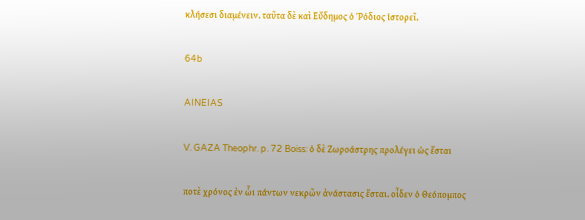κλήσεσι διαμένειν. ταῦτα δὲ καὶ Εὔδημος ὁ Ῥόδιος ἱστορεῖ.

64b

AINEIAS

V. GAZA Theophr. p. 72 Boiss: ὁ δὲ Ζωροάστρης προλέγει ὡς ἔσται

ποτὲ χρόνος ἐν ὧι πάντων νεκρῶν ἀνάστασις ἔσται. οἶδεν ὁ Θεόπομπος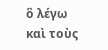ὃ λέγω καὶ τοὺς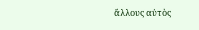ἄλλους αὐτὸς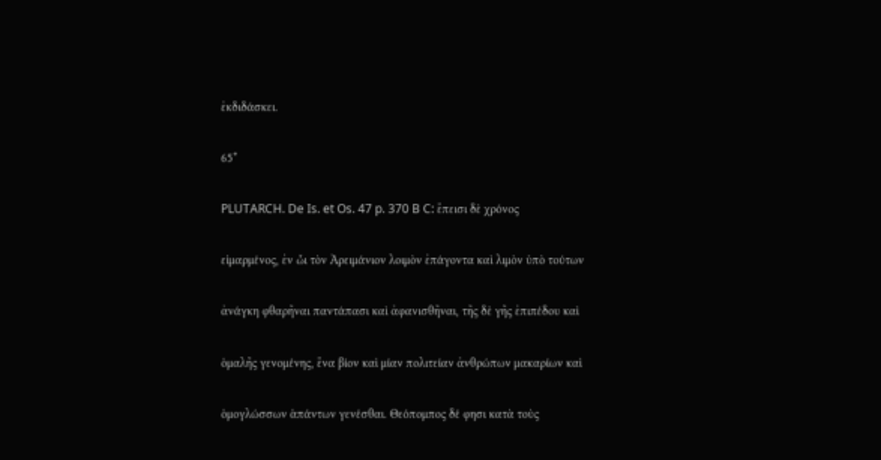ἐκδιδάσκει.

65*

PLUTARCH. De Is. et Os. 47 p. 370 B C: ἔπεισι δὲ χρόνος

εἱμαρμένος, ἐν ὧι τὸν Ἀρειμάνιον λοιμὸν ἐπάγοντα καὶ λιμὸν ὑπὸ τούτων

ἀνάγκη φθαρῆναι παντάπασι καὶ ἀφανισθῆναι, τῆς δὲ γῆς ἐπιπέδου καὶ

ὁμαλῆς γενομένης, ἕνα βίον καὶ μίαν πολιτείαν ἀνθρώπων μακαρίων καὶ

ὁμογλώσσων ἁπάντων γενέσθαι. Θεόπομπος δέ φησι κατὰ τοὺς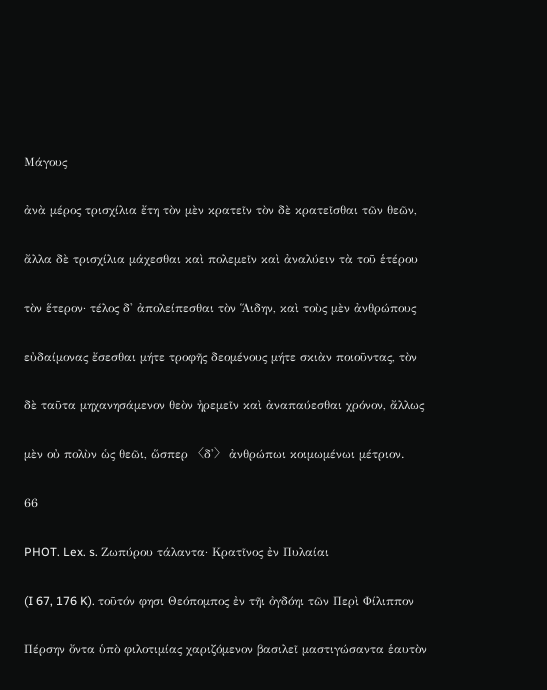Μάγους

ἀνὰ μέρος τρισχίλια ἔτη τὸν μὲν κρατεῖν τὸν δὲ κρατεῖσθαι τῶν θεῶν,

ἄλλα δὲ τρισχίλια μάχεσθαι καὶ πολεμεῖν καὶ ἀναλύειν τὰ τοῦ ἑτέρου

τὸν ἕτερον· τέλος δ' ἀπολείπεσθαι τὸν Ἅιδην, καὶ τοὺς μὲν ἀνθρώπους

εὐδαίμονας ἔσεσθαι μήτε τροφῆς δεομένους μήτε σκιὰν ποιοῦντας, τὸν

δὲ ταῦτα μηχανησάμενον θεὸν ἠρεμεῖν καὶ ἀναπαύεσθαι χρόνον, ἄλλως

μὲν οὐ πολὺν ὡς θεῶι, ὥσπερ 〈δ'〉 ἀνθρώπωι κοιμωμένωι μέτριον.

66

PHOT. Lex. s. Ζωπύρου τάλαντα· Κρατῖνος ἐν Πυλαίαι

(I 67, 176 K). τοῦτόν φησι Θεόπομπος ἐν τῆι ὀγδόηι τῶν Περὶ Φίλιππον

Πέρσην ὄντα ὑπὸ φιλοτιμίας χαριζόμενον βασιλεῖ μαστιγώσαντα ἑαυτὸν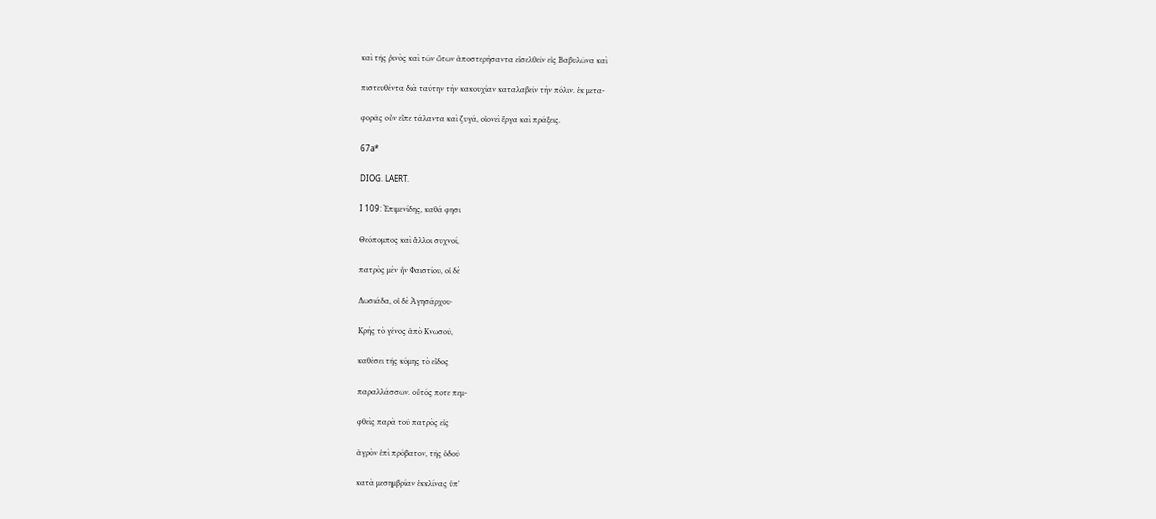καὶ τῆς ῥινὸς καὶ τῶν ὤτων ἀποστερήσαντα εἰσελθεῖν εἰς Βαβυλῶνα καὶ

πιστευθέντα διὰ ταύτην τὴν κακουχίαν καταλαβεῖν τὴν πόλιν. ἐκ μετα-

φορᾶς οὖν εἶπε τάλαντα καὶ ζυγά, οἱονεὶ ἔργα καὶ πράξεις.

67a*

DIOG. LAERT.

I 109: Ἐπιμενίδης, καθά φησι

Θεόπομπος καὶ ἄλλοι συχνοί,

πατρὸς μὲν ἦν Φαιστίου, οἱ δὲ

Δωσιάδα, οἱ δὲ Ἀγησάρχου·

Κρὴς τὸ γένος ἀπὸ Κνωσοῦ,

καθέσει τῆς κόμης τὸ εἶδος

παραλλάσσων. οὗτός ποτε πεμ-

φθεὶς παρὰ τοῦ πατρὸς εἰς

ἀγρὸν ἐπὶ πρόβατον, τῆς ὁδοῦ

κατὰ μεσημβρίαν ἐκκλίνας ὑπ'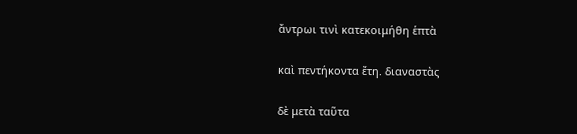ἄντρωι τινὶ κατεκοιμήθη ἑπτὰ

καὶ πεντήκοντα ἔτη. διαναστὰς

δὲ μετὰ ταῦτα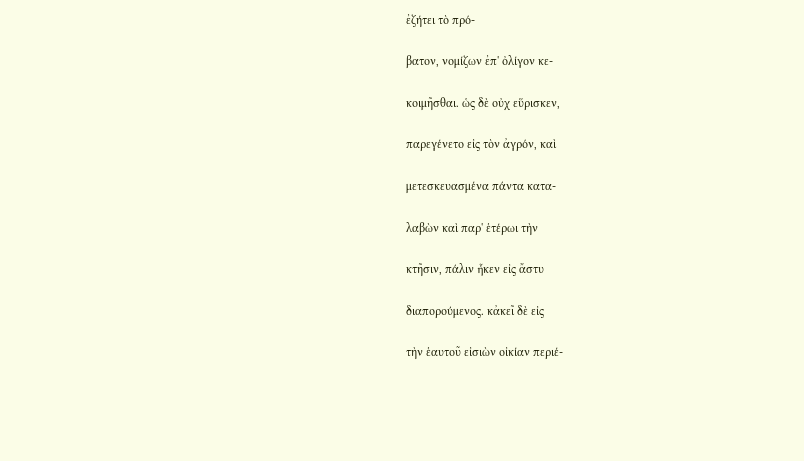ἐζήτει τὸ πρό-

βατον, νομίζων ἐπ' ὀλίγον κε-

κοιμῆσθαι. ὡς δὲ οὐχ εὕρισκεν,

παρεγένετο εἰς τὸν ἀγρόν, καὶ

μετεσκευασμένα πάντα κατα-

λαβὼν καὶ παρ' ἑτέρωι τὴν

κτῆσιν, πάλιν ἧκεν εἰς ἄστυ

διαπορούμενος. κἀκεῖ δὲ εἰς

τὴν ἑαυτοῦ εἰσιὼν οἰκίαν περιέ-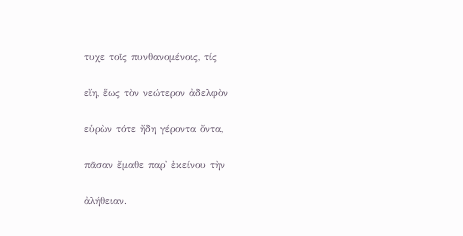τυχε τοῖς πυνθανομένοις, τίς

εἴη, ἕως τὸν νεώτερον ἀδελφὸν

εὑρὼν τότε ἤδη γέροντα ὄντα,

πᾶσαν ἔμαθε παρ' ἐκείνου τὴν

ἀλήθειαν.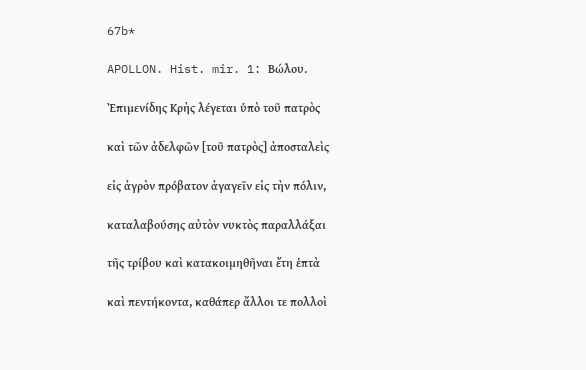67b*

APOLLON. Hist. mir. 1: Βώλου.

Ἐπιμενίδης Κρὴς λέγεται ὑπὸ τοῦ πατρὸς

καὶ τῶν ἀδελφῶν [τοῦ πατρὸς] ἀποσταλεὶς

εἰς ἀγρὸν πρόβατον ἀγαγεῖν εἰς τὴν πόλιν,

καταλαβούσης αὐτὸν νυκτὸς παραλλάξαι

τῆς τρίβου καὶ κατακοιμηθῆναι ἔτη ἑπτὰ

καὶ πεντήκοντα, καθάπερ ἄλλοι τε πολλοὶ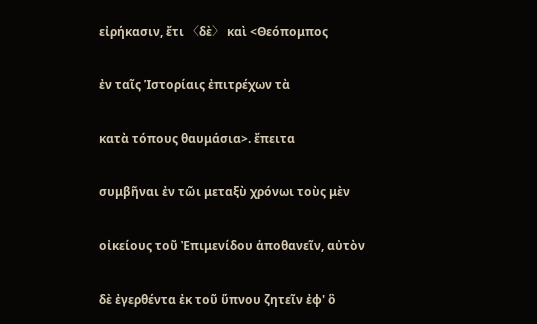εἰρήκασιν, ἔτι 〈δὲ〉 καὶ <Θεόπομπος

ἐν ταῖς Ἱστορίαις ἐπιτρέχων τὰ

κατὰ τόπους θαυμάσια>. ἔπειτα

συμβῆναι ἐν τῶι μεταξὺ χρόνωι τοὺς μὲν

οἰκείους τοῦ Ἐπιμενίδου ἀποθανεῖν, αὐτὸν

δὲ ἐγερθέντα ἐκ τοῦ ὕπνου ζητεῖν ἐφ' ὃ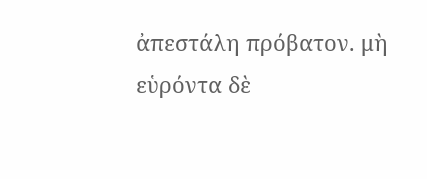ἀπεστάλη πρόβατον. μὴ εὑρόντα δὲ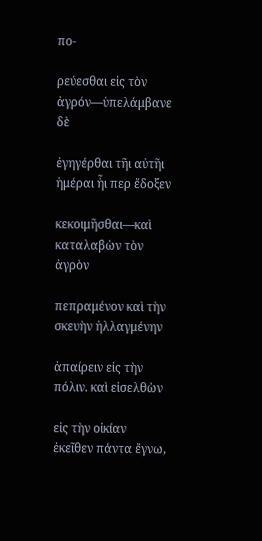πο-

ρεύεσθαι εἰς τὸν ἀγρόν—ὑπελάμβανε δὲ

ἐγηγέρθαι τῆι αὐτῆι ἡμέραι ἧι περ ἔδοξεν

κεκοιμῆσθαι—καὶ καταλαβὼν τὸν ἀγρὸν

πεπραμένον καὶ τὴν σκευὴν ἠλλαγμένην

ἀπαίρειν εἰς τὴν πόλιν. καὶ εἰσελθὼν

εἰς τὴν οἰκίαν ἐκεῖθεν πάντα ἔγνω,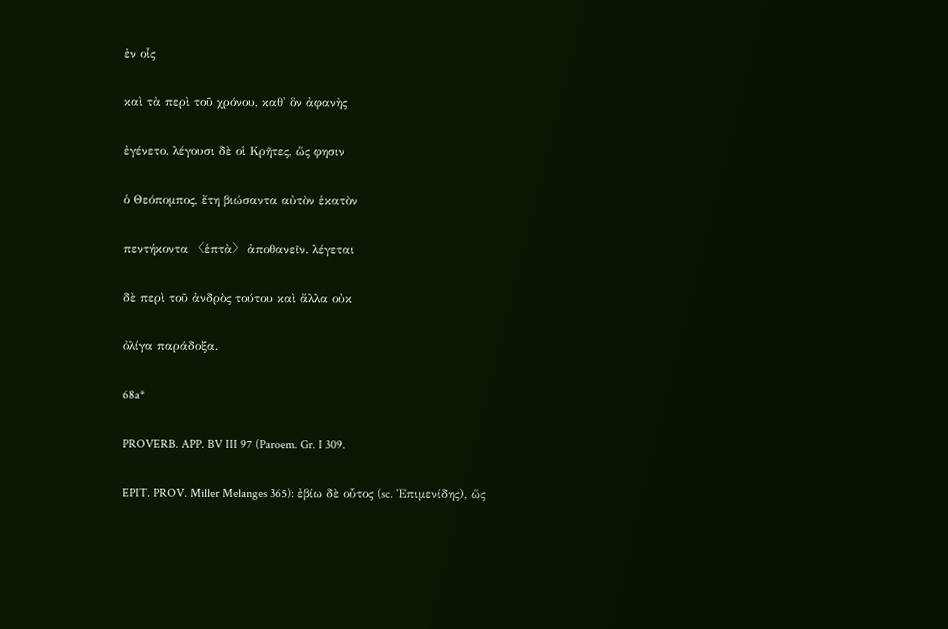ἐν οἷς

καὶ τὰ περὶ τοῦ χρόνου, καθ' ὃν ἀφανὴς

ἐγένετο. λέγουσι δὲ οἱ Κρῆτες, ὥς φησιν

ὁ Θεόπομπος, ἔτη βιώσαντα αὐτὸν ἑκατὸν

πεντήκοντα 〈ἑπτὰ〉 ἀποθανεῖν. λέγεται

δὲ περὶ τοῦ ἀνδρὸς τούτου καὶ ἄλλα οὐκ

ὀλίγα παράδοξα.

68a*

PROVERB. APP. BV III 97 (Paroem. Gr. I 309.

EPIT. PROV. Miller Melanges 365): ἐβίω δὲ οὗτος (sc. Ἐπιμενίδης), ὥς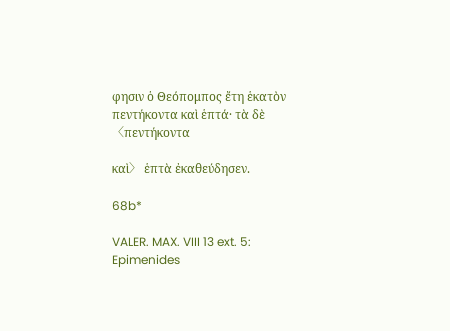φησιν ὁ Θεόπομπος ἔτη ἑκατὸν πεντήκοντα καὶ ἑπτά· τὰ δὲ 〈πεντήκοντα

καὶ〉 ἑπτὰ ἐκαθεύδησεν.

68b*

VALER. MAX. VIII 13 ext. 5: Epimenides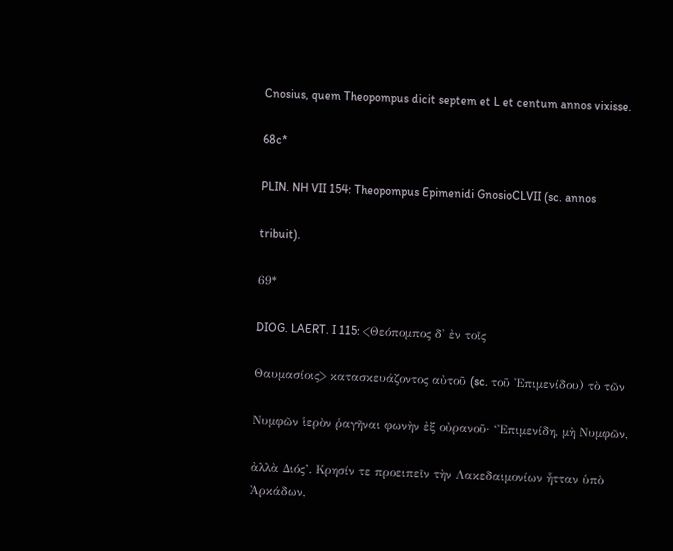Cnosius, quem Theopompus dicit septem et L et centum annos vixisse.

68c*

PLIN. NH VII 154: Theopompus Epimenidi GnosioCLVII (sc. annos

tribuit).

69*

DIOG. LAERT. I 115: <Θεόπομπος δ' ἐν τοῖς

Θαυμασίοις> κατασκευάζοντος αὐτοῦ (sc. τοῦ Ἐπιμενίδου) τὸ τῶν

Νυμφῶν ἱερὸν ῥαγῆναι φωνὴν ἐξ οὐρανοῦ· ‘Ἐπιμενίδη, μὴ Νυμφῶν,

ἀλλὰ Διός’. Κρησίν τε προειπεῖν τὴν Λακεδαιμονίων ἧτταν ὑπὸ Ἀρκάδων,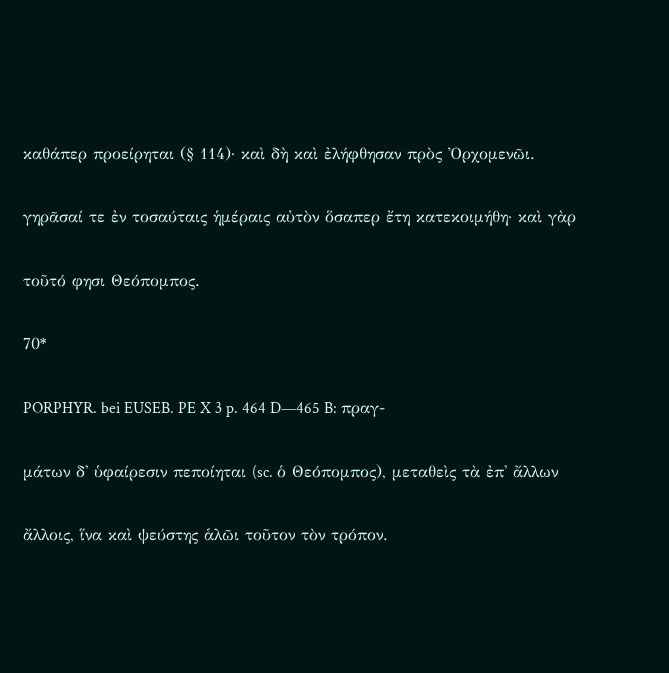καθάπερ προείρηται (§ 114)· καὶ δὴ καὶ ἐλήφθησαν πρὸς Ὀρχομενῶι.

γηρᾶσαί τε ἐν τοσαύταις ἡμέραις αὐτὸν ὅσαπερ ἔτη κατεκοιμήθη· καὶ γὰρ

τοῦτό φησι Θεόπομπος.

70*

PORPHYR. bei EUSEB. PE X 3 p. 464 D—465 B: πραγ-

μάτων δ' ὑφαίρεσιν πεποίηται (sc. ὁ Θεόπομπος), μεταθεὶς τὰ ἐπ' ἄλλων

ἄλλοις, ἵνα καὶ ψεύστης ἁλῶι τοῦτον τὸν τρόπον.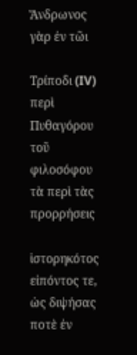Ἄνδρωνος γὰρ ἐν τῶι

Τρίποδι (IV) περὶ Πυθαγόρου τοῦ φιλοσόφου τὰ περὶ τὰς προρρήσεις

ἱστορηκότος εἰπόντος τε, ὡς διψήσας ποτὲ ἐν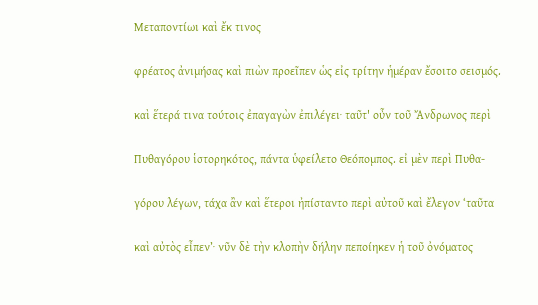Μεταποντίωι καὶ ἔκ τινος

φρέατος ἀνιμήσας καὶ πιὼν προεῖπεν ὡς εἰς τρίτην ἡμέραν ἔσοιτο σεισμός.

καὶ ἕτερά τινα τούτοις ἐπαγαγὼν ἐπιλέγει· ταῦτ' οὖν τοῦ Ἄνδρωνος περὶ

Πυθαγόρου ἱστορηκότος, πάντα ὑφείλετο Θεόπομπος. εἰ μὲν περὶ Πυθα-

γόρου λέγων, τάχα ἂν καὶ ἕτεροι ἠπίσταντο περὶ αὐτοῦ καὶ ἔλεγον ‘ταῦτα

καὶ αὐτὸς εἶπεν’· νῦν δὲ τὴν κλοπὴν δήλην πεποίηκεν ἡ τοῦ ὀνόματος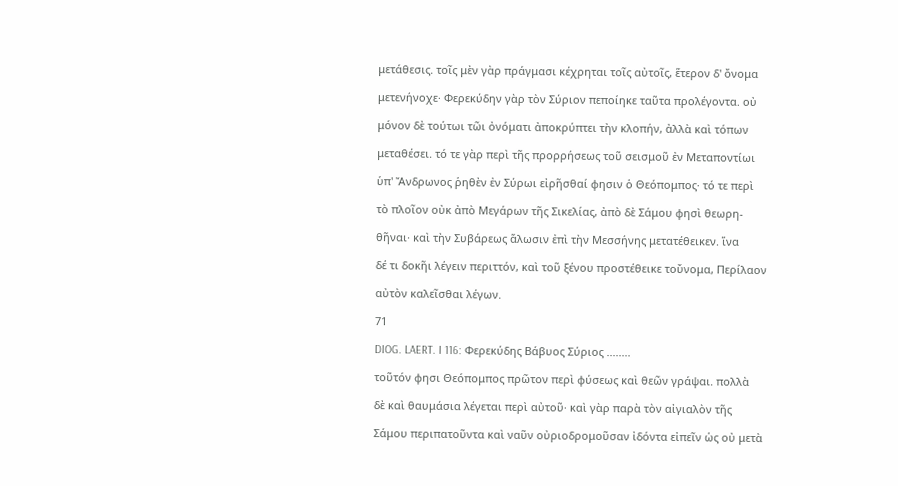μετάθεσις. τοῖς μὲν γὰρ πράγμασι κέχρηται τοῖς αὐτοῖς, ἕτερον δ' ὄνομα

μετενήνοχε· Φερεκύδην γὰρ τὸν Σύριον πεποίηκε ταῦτα προλέγοντα. οὐ

μόνον δὲ τούτωι τῶι ὀνόματι ἀποκρύπτει τὴν κλοπήν, ἀλλὰ καὶ τόπων

μεταθέσει. τό τε γὰρ περὶ τῆς προρρήσεως τοῦ σεισμοῦ ἐν Μεταποντίωι

ὑπ' Ἄνδρωνος ῥηθὲν ἐν Σύρωι εἰρῆσθαί φησιν ὁ Θεόπομπος· τό τε περὶ

τὸ πλοῖον οὐκ ἀπὸ Μεγάρων τῆς Σικελίας, ἀπὸ δὲ Σάμου φησὶ θεωρη-

θῆναι· καὶ τὴν Συβάρεως ἅλωσιν ἐπὶ τὴν Μεσσήνης μετατέθεικεν. ἵνα

δέ τι δοκῆι λέγειν περιττόν, καὶ τοῦ ξένου προστέθεικε τοὔνομα, Περίλαον

αὐτὸν καλεῖσθαι λέγων.

71

DIOG. LAERT. I 116: Φερεκύδης Βάβυος Σύριος ........

τοῦτόν φησι Θεόπομπος πρῶτον περὶ φύσεως καὶ θεῶν γράψαι. πολλὰ

δὲ καὶ θαυμάσια λέγεται περὶ αὐτοῦ· καὶ γὰρ παρὰ τὸν αἰγιαλὸν τῆς

Σάμου περιπατοῦντα καὶ ναῦν οὐριοδρομοῦσαν ἰδόντα εἰπεῖν ὡς οὐ μετὰ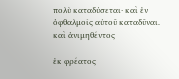πολὺ καταδύσεται· καὶ ἐν ὀφθαλμοῖς αὐτοῦ καταδῦναι. καὶ ἀνιμηθέντος

ἐκ φρέατος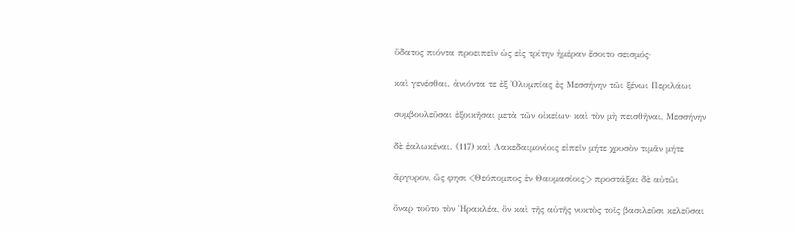ὕδατος πιόντα προειπεῖν ὡς εἰς τρίτην ἡμέραν ἔσοιτο σεισμός·

καὶ γενέσθαι. ἀνιόντα τε ἐξ Ὀλυμπίας ἐς Μεσσήνην τῶι ξένωι Περιλάωι

συμβουλεῦσαι ἐξοικῆσαι μετὰ τῶν οἰκείων· καὶ τὸν μὴ πεισθῆναι, Μεσσήνην

δὲ ἑαλωκέναι. (117) καὶ Λακεδαιμονίοις εἰπεῖν μήτε χρυσὸν τιμᾶν μήτε

ἄργυρον, ὥς φησι <Θεόπομπος ἐν Θαυμασίοις·> προστάξαι δὲ αὐτῶι

ὄναρ τοῦτο τὸν Ἡρακλέα, ὃν καὶ τῆς αὐτῆς νυκτὸς τοῖς βασιλεῦσι κελεῦσαι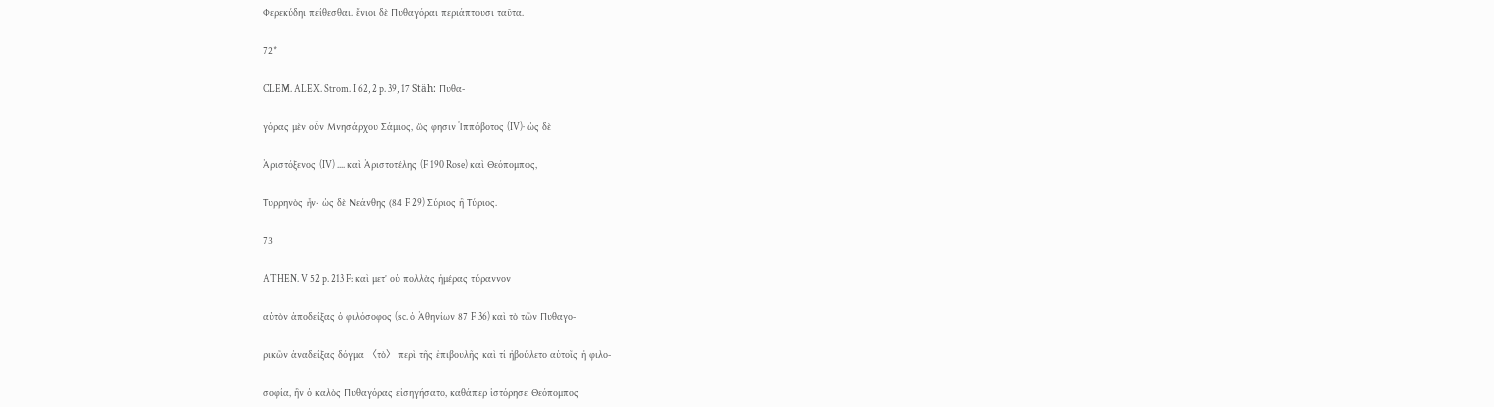Φερεκύδηι πείθεσθαι. ἔνιοι δὲ Πυθαγόραι περιάπτουσι ταῦτα.

72*

CLEM. ALEX. Strom. I 62, 2 p. 39, 17 Stäh: Πυθα-

γόρας μὲν οὖν Μνησάρχου Σάμιος, ὥς φησιν Ἱππόβοτος (IV)· ὡς δὲ

Ἀριστόξενος (IV) .... καὶ Ἀριστοτέλης (F 190 Rose) καὶ Θεόπομπος,

Τυρρηνὸς ἦν· ὡς δὲ Νεάνθης (84 F 29) Σύριος ἢ Τύριος.

73

ATHEN. V 52 p. 213 F: καὶ μετ' οὐ πολλὰς ἡμέρας τύραννον

αὑτὸν ἀποδείξας ὁ φιλόσοφος (sc. ὁ Ἀθηνίων 87 F 36) καὶ τὸ τῶν Πυθαγο-

ρικῶν ἀναδείξας δόγμα 〈τὸ〉 περὶ τῆς ἐπιβουλῆς καὶ τί ἠβούλετο αὐτοῖς ἡ φιλο-

σοφία, ἣν ὁ καλὸς Πυθαγόρας εἰσηγήσατο, καθάπερ ἱστόρησε Θεόπομπος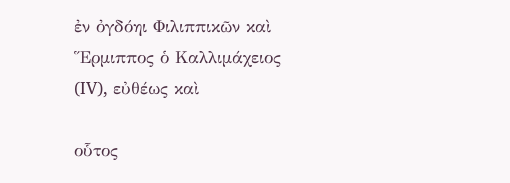ἐν ὀγδόηι Φιλιππικῶν καὶ Ἕρμιππος ὁ Καλλιμάχειος (IV), εὐθέως καὶ

οὗτος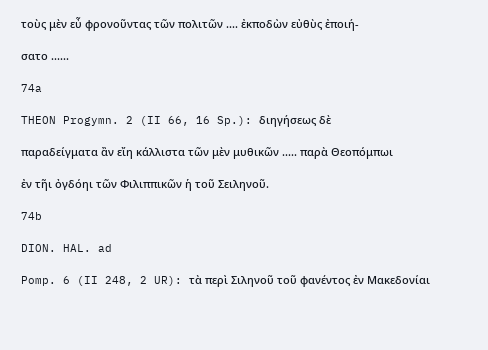τοὺς μὲν εὖ φρονοῦντας τῶν πολιτῶν .... ἐκποδὼν εὐθὺς ἐποιή-

σατο ......

74a

THEON Progymn. 2 (II 66, 16 Sp.): διηγήσεως δὲ

παραδείγματα ἂν εἴη κάλλιστα τῶν μὲν μυθικῶν ..... παρὰ Θεοπόμπωι

ἐν τῆι ὀγδόηι τῶν Φιλιππικῶν ἡ τοῦ Σειληνοῦ.

74b

DION. HAL. ad

Pomp. 6 (II 248, 2 UR): τὰ περὶ Σιληνοῦ τοῦ φανέντος ἐν Μακεδονίαι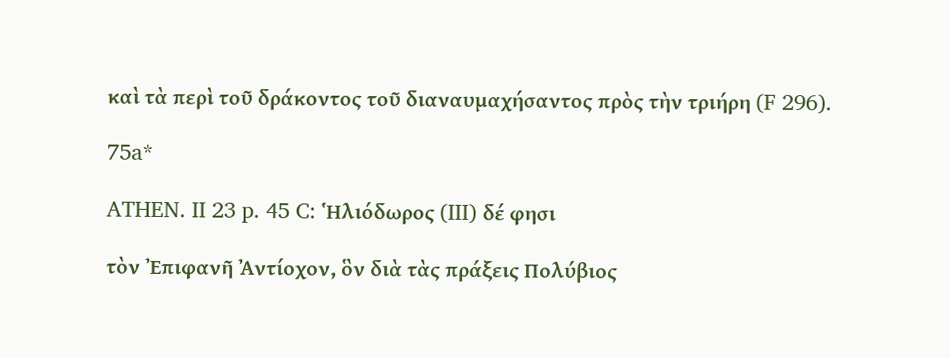καὶ τὰ περὶ τοῦ δράκοντος τοῦ διαναυμαχήσαντος πρὸς τὴν τριήρη (F 296).

75a*

ATHEN. II 23 p. 45 C: Ἡλιόδωρος (III) δέ φησι

τὸν Ἐπιφανῆ Ἀντίοχον, ὃν διὰ τὰς πράξεις Πολύβιος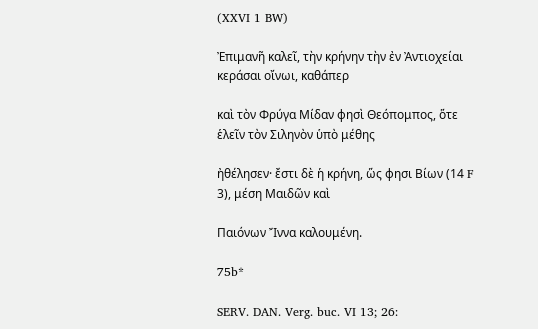(XXVI 1 BW)

Ἐπιμανῆ καλεῖ, τὴν κρήνην τὴν ἐν Ἀντιοχείαι κεράσαι οἴνωι, καθάπερ

καὶ τὸν Φρύγα Μίδαν φησὶ Θεόπομπος, ὅτε ἑλεῖν τὸν Σιληνὸν ὑπὸ μέθης

ἠθέλησεν· ἔστι δὲ ἡ κρήνη, ὥς φησι Βίων (14 F 3), μέση Μαιδῶν καὶ

Παιόνων Ἴννα καλουμένη.

75b*

SERV. DAN. Verg. buc. VI 13; 26: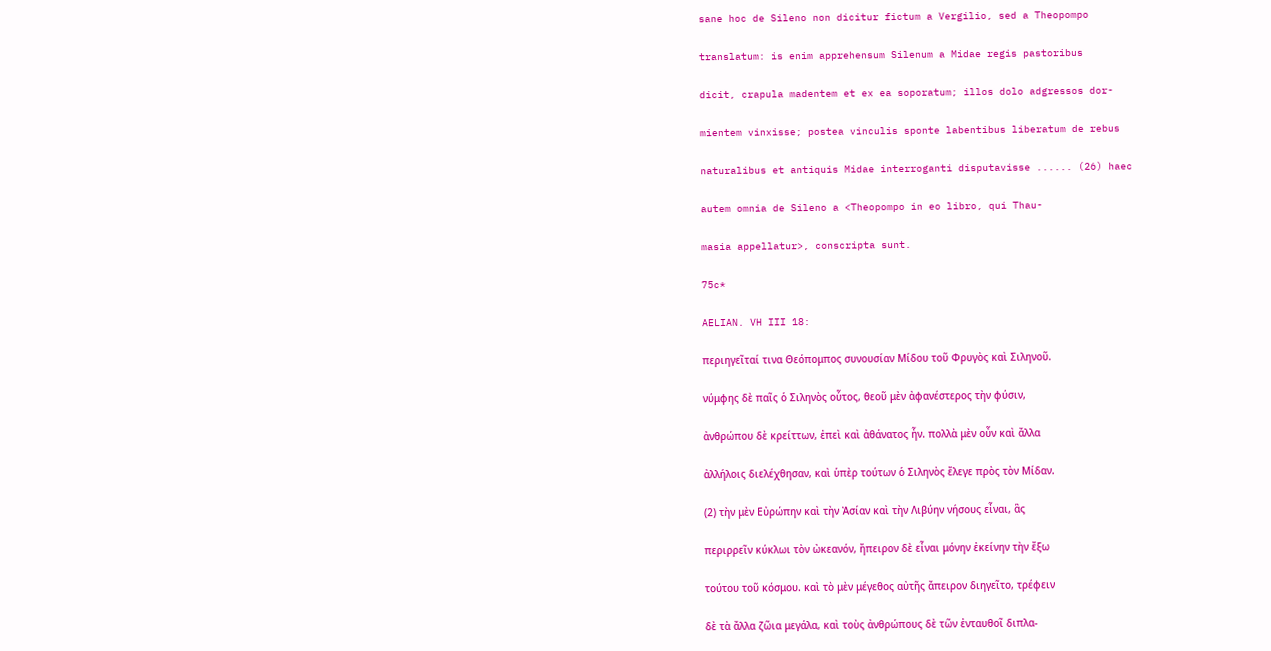sane hoc de Sileno non dicitur fictum a Vergilio, sed a Theopompo

translatum: is enim apprehensum Silenum a Midae regis pastoribus

dicit, crapula madentem et ex ea soporatum; illos dolo adgressos dor-

mientem vinxisse; postea vinculis sponte labentibus liberatum de rebus

naturalibus et antiquis Midae interroganti disputavisse ...... (26) haec

autem omnia de Sileno a <Theopompo in eo libro, qui Thau-

masia appellatur>, conscripta sunt.

75c*

AELIAN. VH III 18:

περιηγεῖταί τινα Θεόπομπος συνουσίαν Μίδου τοῦ Φρυγὸς καὶ Σιληνοῦ.

νύμφης δὲ παῖς ὁ Σιληνὸς οὗτος, θεοῦ μὲν ἀφανέστερος τὴν φύσιν,

ἀνθρώπου δὲ κρείττων, ἐπεὶ καὶ ἀθάνατος ἦν. πολλὰ μὲν οὖν καὶ ἄλλα

ἀλλήλοις διελέχθησαν, καὶ ὑπὲρ τούτων ὁ Σιληνὸς ἔλεγε πρὸς τὸν Μίδαν.

(2) τὴν μὲν Εὐρώπην καὶ τὴν Ἀσίαν καὶ τὴν Λιβύην νήσους εἶναι, ἃς

περιρρεῖν κύκλωι τὸν ὠκεανόν, ἤπειρον δὲ εἶναι μόνην ἐκείνην τὴν ἔξω

τούτου τοῦ κόσμου. καὶ τὸ μὲν μέγεθος αὐτῆς ἄπειρον διηγεῖτο, τρέφειν

δὲ τὰ ἄλλα ζῶια μεγάλα, καὶ τοὺς ἀνθρώπους δὲ τῶν ἐνταυθοῖ διπλα-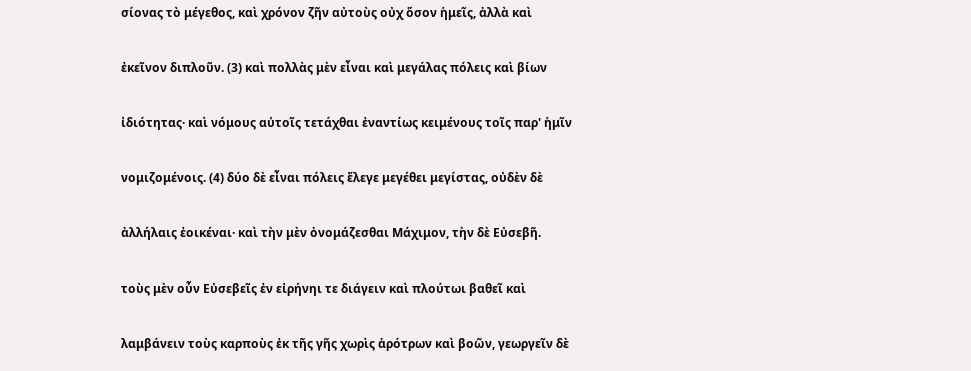σίονας τὸ μέγεθος, καὶ χρόνον ζῆν αὐτοὺς οὐχ ὅσον ἡμεῖς, ἀλλὰ καὶ

ἐκεῖνον διπλοῦν. (3) καὶ πολλὰς μὲν εἶναι καὶ μεγάλας πόλεις καὶ βίων

ἰδιότητας· καὶ νόμους αὐτοῖς τετάχθαι ἐναντίως κειμένους τοῖς παρ' ἡμῖν

νομιζομένοις. (4) δύο δὲ εἶναι πόλεις ἔλεγε μεγέθει μεγίστας, οὐδὲν δὲ

ἀλλήλαις ἐοικέναι· καὶ τὴν μὲν ὀνομάζεσθαι Μάχιμον, τὴν δὲ Εὐσεβῆ.

τοὺς μὲν οὖν Εὐσεβεῖς ἐν εἰρήνηι τε διάγειν καὶ πλούτωι βαθεῖ καὶ

λαμβάνειν τοὺς καρποὺς ἐκ τῆς γῆς χωρὶς ἀρότρων καὶ βοῶν, γεωργεῖν δὲ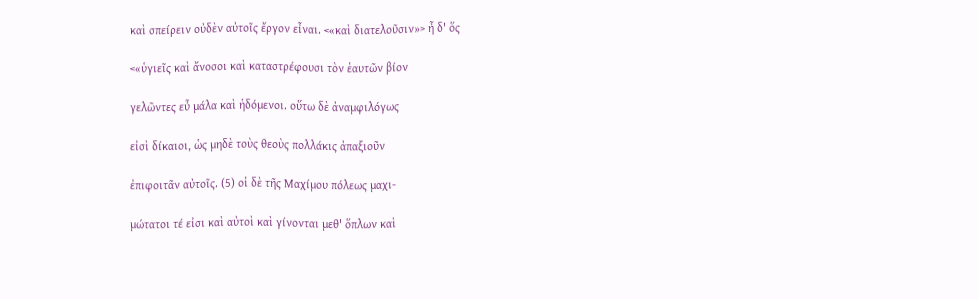καὶ σπείρειν οὐδὲν αὐτοῖς ἔργον εἶναι. <«καὶ διατελοῦσιν»> ἦ δ' ὅς

<«ὑγιεῖς καὶ ἄνοσοι καὶ καταστρέφουσι τὸν ἑαυτῶν βίον

γελῶντες εὖ μάλα καὶ ἡδόμενοι. οὕτω δὲ ἀναμφιλόγως

εἰσὶ δίκαιοι, ὡς μηδὲ τοὺς θεοὺς πολλάκις ἀπαξιοῦν

ἐπιφοιτᾶν αὐτοῖς. (5) οἱ δὲ τῆς Μαχίμου πόλεως μαχι-

μώτατοι τέ εἰσι καὶ αὐτοὶ καὶ γίνονται μεθ' ὅπλων καὶ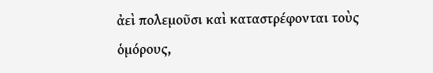ἀεὶ πολεμοῦσι καὶ καταστρέφονται τοὺς ὁμόρους,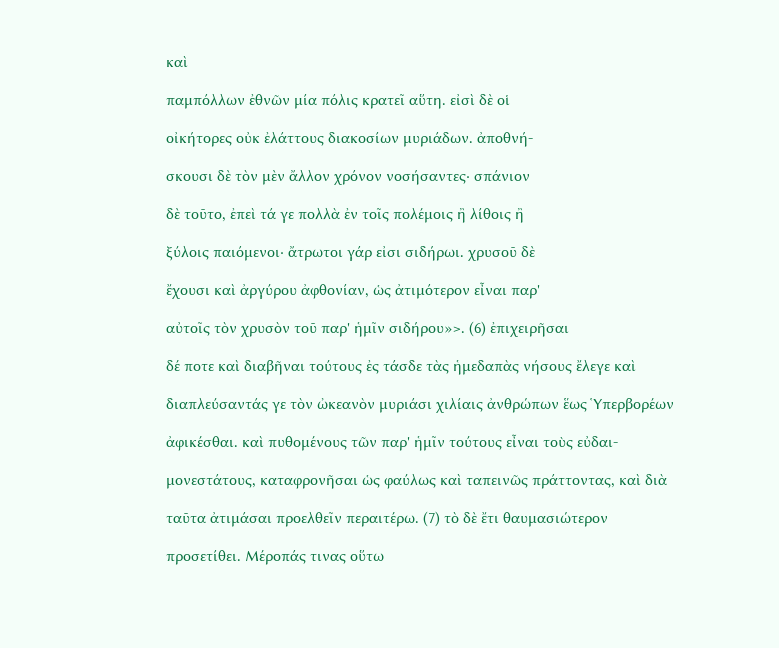καὶ

παμπόλλων ἐθνῶν μία πόλις κρατεῖ αὕτη. εἰσὶ δὲ οἱ

οἰκήτορες οὐκ ἐλάττους διακοσίων μυριάδων. ἀποθνή-

σκουσι δὲ τὸν μὲν ἄλλον χρόνον νοσήσαντες· σπάνιον

δὲ τοῦτο, ἐπεὶ τά γε πολλὰ ἐν τοῖς πολέμοις ἢ λίθοις ἢ

ξύλοις παιόμενοι· ἄτρωτοι γάρ εἰσι σιδήρωι. χρυσοῦ δὲ

ἔχουσι καὶ ἀργύρου ἀφθονίαν, ὡς ἀτιμότερον εἶναι παρ'

αὐτοῖς τὸν χρυσὸν τοῦ παρ' ἡμῖν σιδήρου»>. (6) ἐπιχειρῆσαι

δέ ποτε καὶ διαβῆναι τούτους ἐς τάσδε τὰς ἡμεδαπὰς νήσους ἔλεγε καὶ

διαπλεύσαντάς γε τὸν ὠκεανὸν μυριάσι χιλίαις ἀνθρώπων ἕως Ὑπερβορέων

ἀφικέσθαι. καὶ πυθομένους τῶν παρ' ἡμῖν τούτους εἶναι τοὺς εὐδαι-

μονεστάτους, καταφρονῆσαι ὡς φαύλως καὶ ταπεινῶς πράττοντας, καὶ διὰ

ταῦτα ἀτιμάσαι προελθεῖν περαιτέρω. (7) τὸ δὲ ἔτι θαυμασιώτερον

προσετίθει. Μέροπάς τινας οὕτω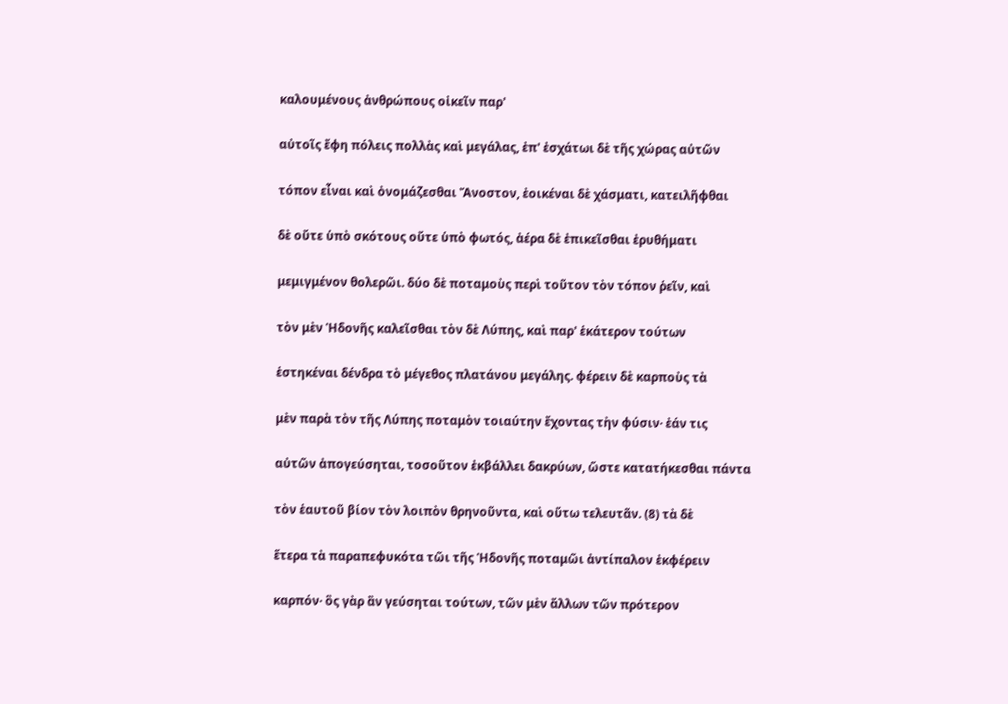καλουμένους ἀνθρώπους οἰκεῖν παρ'

αὐτοῖς ἔφη πόλεις πολλὰς καὶ μεγάλας, ἐπ' ἐσχάτωι δὲ τῆς χώρας αὐτῶν

τόπον εἶναι καὶ ὀνομάζεσθαι Ἄνοστον, ἐοικέναι δὲ χάσματι, κατειλῆφθαι

δὲ οὔτε ὑπὸ σκότους οὔτε ὑπὸ φωτός, ἀέρα δὲ ἐπικεῖσθαι ἐρυθήματι

μεμιγμένον θολερῶι. δύο δὲ ποταμοὺς περὶ τοῦτον τὸν τόπον ῥεῖν, καὶ

τὸν μὲν Ἡδονῆς καλεῖσθαι τὸν δὲ Λύπης, καὶ παρ' ἑκάτερον τούτων

ἑστηκέναι δένδρα τὸ μέγεθος πλατάνου μεγάλης. φέρειν δὲ καρποὺς τὰ

μὲν παρὰ τὸν τῆς Λύπης ποταμὸν τοιαύτην ἔχοντας τὴν φύσιν· ἐάν τις

αὐτῶν ἀπογεύσηται, τοσοῦτον ἐκβάλλει δακρύων, ὥστε κατατήκεσθαι πάντα

τὸν ἑαυτοῦ βίον τὸν λοιπὸν θρηνοῦντα, καὶ οὕτω τελευτᾶν. (8) τὰ δὲ

ἕτερα τὰ παραπεφυκότα τῶι τῆς Ἡδονῆς ποταμῶι ἀντίπαλον ἐκφέρειν

καρπόν· ὃς γὰρ ἂν γεύσηται τούτων, τῶν μὲν ἄλλων τῶν πρότερον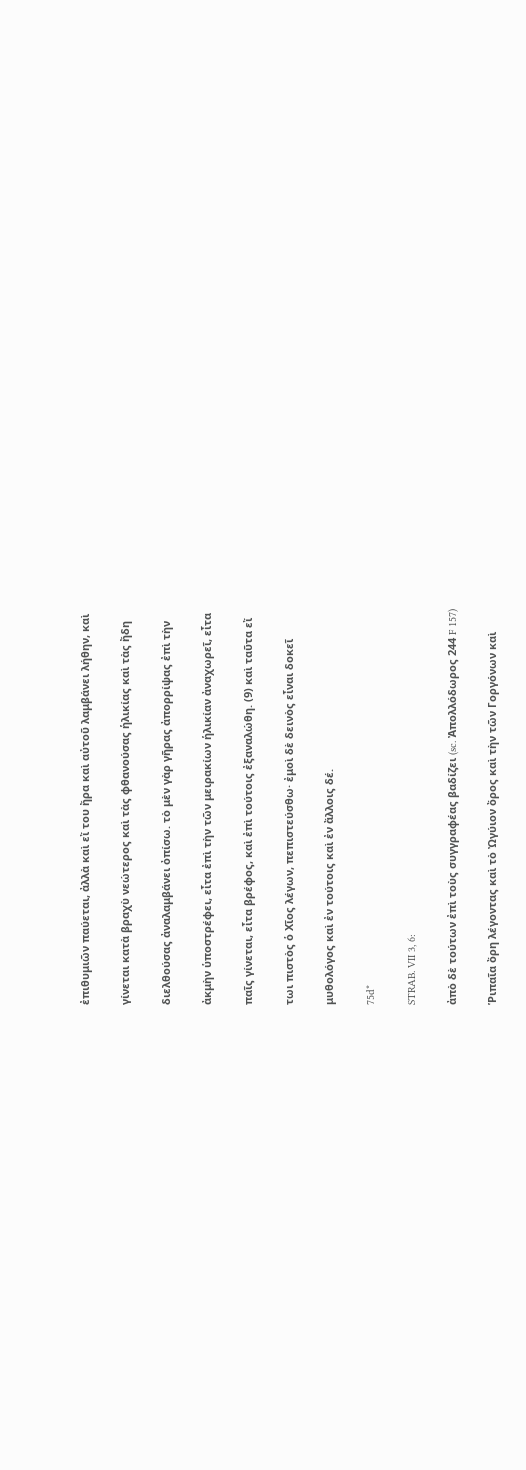ἐπιθυμιῶν παύεται, ἀλλὰ καὶ εἴ του ἤρα καὶ αὐτοῦ λαμβάνει λήθην, καὶ

γίνεται κατὰ βραχὺ νεώτερος καὶ τὰς φθανούσας ἡλικίας καὶ τὰς ἤδη

διελθούσας ἀναλαμβάνει ὀπίσω. τὸ μὲν γὰρ γῆρας ἀπορρίψας ἐπὶ τὴν

ἀκμὴν ὑποστρέφει, εἶτα ἐπὶ τὴν τῶν μειρακίων ἡλικίαν ἀναχωρεῖ, εἶτα

παῖς γίνεται, εἶτα βρέφος, καὶ ἐπὶ τούτοις ἐξαναλώθη. (9) καὶ ταῦτα εἴ

τωι πιστὸς ὁ Χῖος λέγων, πεπιστεύσθω· ἐμοὶ δὲ δεινὸς εἶναι δοκεῖ

μυθολόγος καὶ ἐν τούτοις καὶ ἐν ἄλλοις δέ.

75d*

STRAB. VII 3, 6:

ἀπὸ δὲ τούτων ἐπὶ τοὺς συγγραφέας βαδίζει (sc. Ἀπολλόδωρος 244 F 157)

Ῥιπαῖα ὄρη λέγοντας καὶ τὸ Ὠγύιον ὄρος καὶ τὴν τῶν Γοργόνων καὶ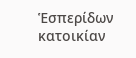Ἑσπερίδων κατοικίαν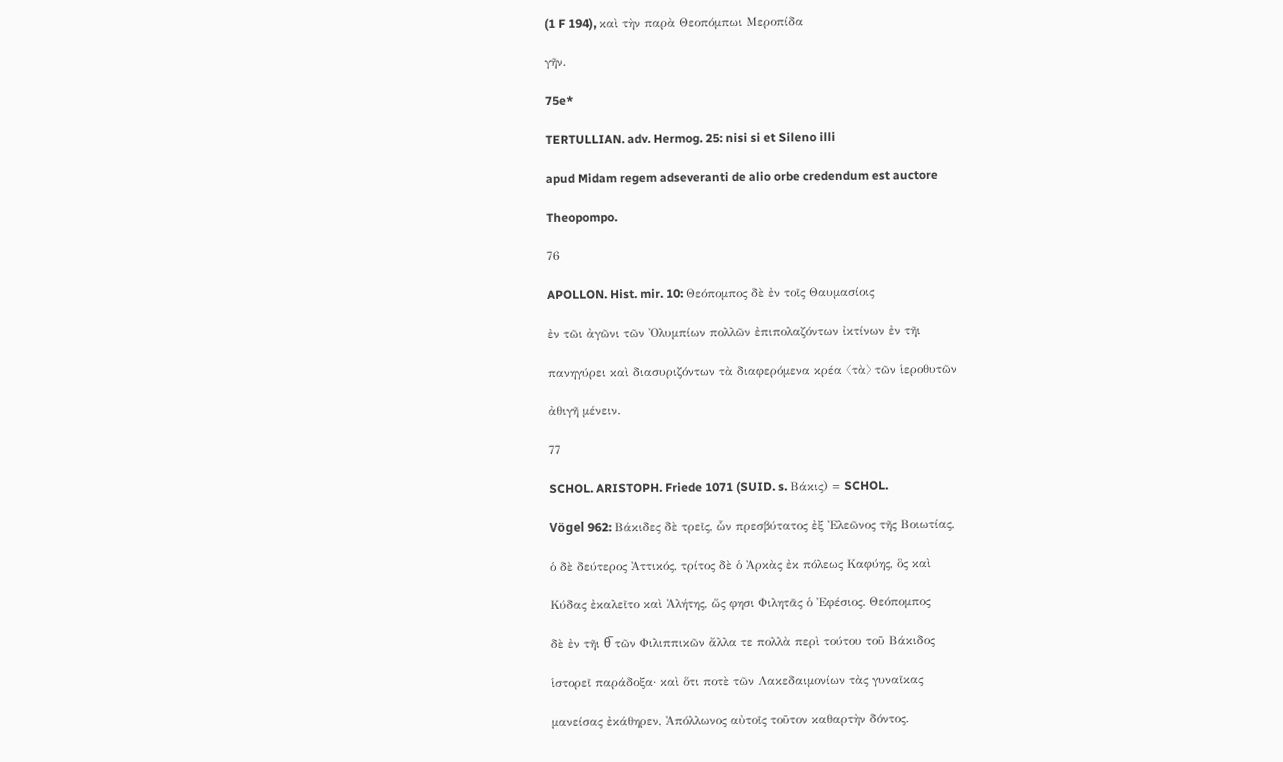(1 F 194), καὶ τὴν παρὰ Θεοπόμπωι Μεροπίδα

γῆν.

75e*

TERTULLIAN. adv. Hermog. 25: nisi si et Sileno illi

apud Midam regem adseveranti de alio orbe credendum est auctore

Theopompo.

76

APOLLON. Hist. mir. 10: Θεόπομπος δὲ ἐν τοῖς Θαυμασίοις

ἐν τῶι ἀγῶνι τῶν Ὀλυμπίων πολλῶν ἐπιπολαζόντων ἰκτίνων ἐν τῆι

πανηγύρει καὶ διασυριζόντων τὰ διαφερόμενα κρέα 〈τὰ〉 τῶν ἱεροθυτῶν

ἀθιγῆ μένειν.

77

SCHOL. ARISTOPH. Friede 1071 (SUID. s. Βάκις) = SCHOL.

Vögel 962: Βάκιδες δὲ τρεῖς, ὧν πρεσβύτατος ἐξ Ἐλεῶνος τῆς Βοιωτίας,

ὁ δὲ δεύτερος Ἀττικός, τρίτος δὲ ὁ Ἀρκὰς ἐκ πόλεως Καφύης, ὃς καὶ

Κύδας ἐκαλεῖτο καὶ Ἀλήτης, ὥς φησι Φιλητᾶς ὁ Ἐφέσιος. Θεόπομπος

δὲ ἐν τῆι θ̅ τῶν Φιλιππικῶν ἄλλα τε πολλὰ περὶ τούτου τοῦ Βάκιδος

ἱστορεῖ παράδοξα· καὶ ὅτι ποτὲ τῶν Λακεδαιμονίων τὰς γυναῖκας

μανείσας ἐκάθηρεν, Ἀπόλλωνος αὐτοῖς τοῦτον καθαρτὴν δόντος.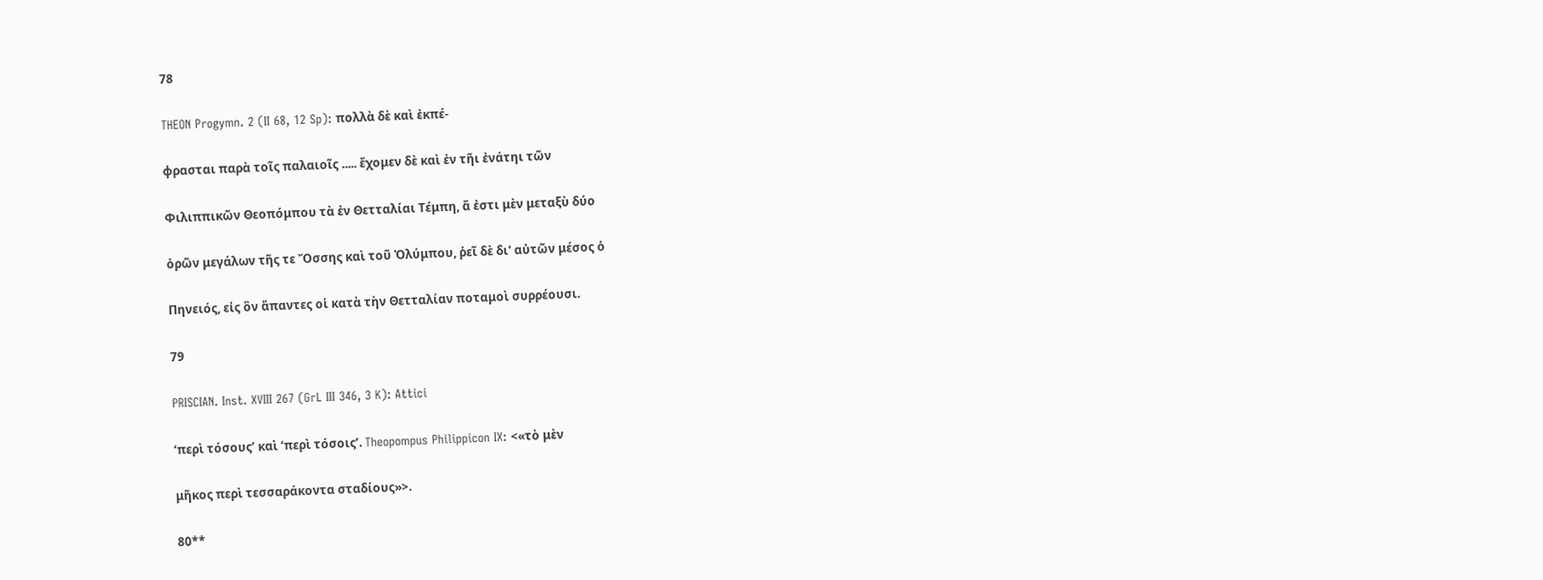78

THEON Progymn. 2 (II 68, 12 Sp): πολλὰ δὲ καὶ ἐκπέ-

φρασται παρὰ τοῖς παλαιοῖς ..... ἔχομεν δὲ καὶ ἐν τῆι ἐνάτηι τῶν

Φιλιππικῶν Θεοπόμπου τὰ ἐν Θετταλίαι Τέμπη, ἅ ἐστι μὲν μεταξὺ δύο

ὀρῶν μεγάλων τῆς τε Ὄσσης καὶ τοῦ Ὀλύμπου, ῥεῖ δὲ δι' αὐτῶν μέσος ὁ

Πηνειός, εἰς ὃν ἅπαντες οἱ κατὰ τὴν Θετταλίαν ποταμοὶ συρρέουσι.

79

PRISCIAN. Inst. XVIII 267 (GrL III 346, 3 K): Attici

‘περὶ τόσους’ καὶ ‘περὶ τόσοις’. Theopompus Philippicon IX: <«τὸ μὲν

μῆκος περὶ τεσσαράκοντα σταδίους»>.

80**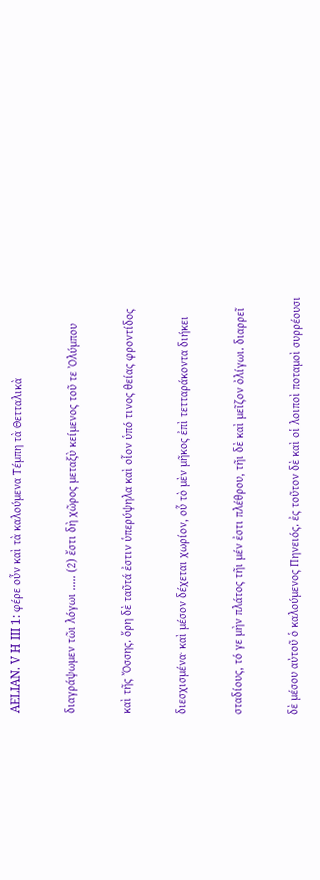AELIAN. V H III 1: φέρε οὖν καὶ τὰ καλούμενα Τέμπη τὰ Θετταλικὰ

διαγράψωμεν τῶι λόγωι ..... (2) ἔστι δὴ χῶρος μεταξὺ κείμενος τοῦ τε Ὀλύμπου

καὶ τῆς Ὄσσης. ὄρη δὲ ταῦτά ἐστιν ὑπερύψηλα καὶ οἷον ὑπό τινος θείας φροντίδος

διεσχισμένα· καὶ μέσον δέχεται χωρίον, οὗ τὸ μὲν μῆκος ἐπὶ τετταράκοντα διήκει

σταδίους, τό γε μὴν πλάτος τῆι μέν ἐστι πλέθρου, τῆι δὲ καὶ μεῖζον ὀλίγωι. διαρρεῖ

δὲ μέσου αὐτοῦ ὁ καλούμενος Πηνειός. ἐς τοῦτον δὲ καὶ οἱ λοιποὶ ποταμοὶ συρρέουσι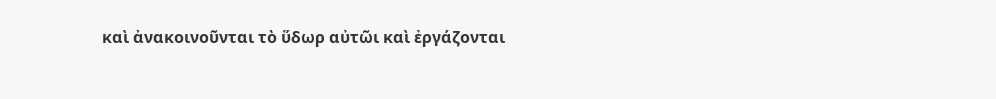καὶ ἀνακοινοῦνται τὸ ὕδωρ αὐτῶι καὶ ἐργάζονται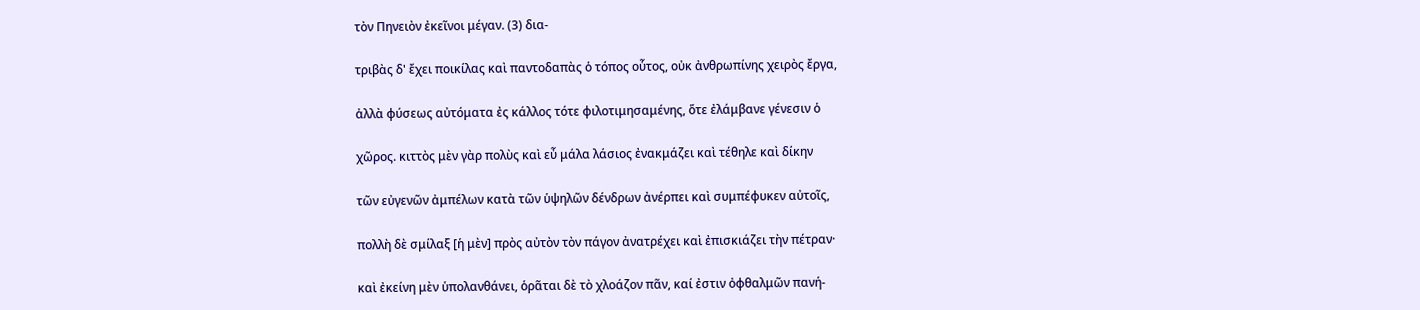τὸν Πηνειὸν ἐκεῖνοι μέγαν. (3) δια-

τριβὰς δ' ἔχει ποικίλας καὶ παντοδαπὰς ὁ τόπος οὗτος, οὐκ ἀνθρωπίνης χειρὸς ἔργα,

ἀλλὰ φύσεως αὐτόματα ἐς κάλλος τότε φιλοτιμησαμένης, ὅτε ἐλάμβανε γένεσιν ὁ

χῶρος. κιττὸς μὲν γὰρ πολὺς καὶ εὖ μάλα λάσιος ἐνακμάζει καὶ τέθηλε καὶ δίκην

τῶν εὐγενῶν ἀμπέλων κατὰ τῶν ὑψηλῶν δένδρων ἀνέρπει καὶ συμπέφυκεν αὐτοῖς,

πολλὴ δὲ σμίλαξ [ἡ μὲν] πρὸς αὐτὸν τὸν πάγον ἀνατρέχει καὶ ἐπισκιάζει τὴν πέτραν·

καὶ ἐκείνη μὲν ὑπολανθάνει, ὁρᾶται δὲ τὸ χλοάζον πᾶν, καί ἐστιν ὀφθαλμῶν πανή-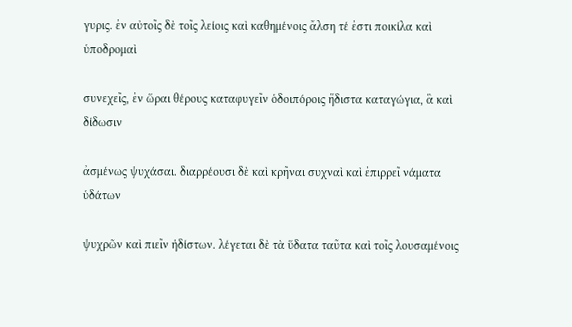γυρις. ἐν αὐτοῖς δὲ τοῖς λείοις καὶ καθημένοις ἄλση τέ ἐστι ποικίλα καὶ ὑποδρομαὶ

συνεχεῖς, ἐν ὥραι θέρους καταφυγεῖν ὁδοιπόροις ἥδιστα καταγώγια, ἃ καὶ δίδωσιν

ἀσμένως ψυχάσαι. διαρρέουσι δὲ καὶ κρῆναι συχναὶ καὶ ἐπιρρεῖ νάματα ὑδάτων

ψυχρῶν καὶ πιεῖν ἡδίστων. λέγεται δὲ τὰ ὕδατα ταῦτα καὶ τοῖς λουσαμένοις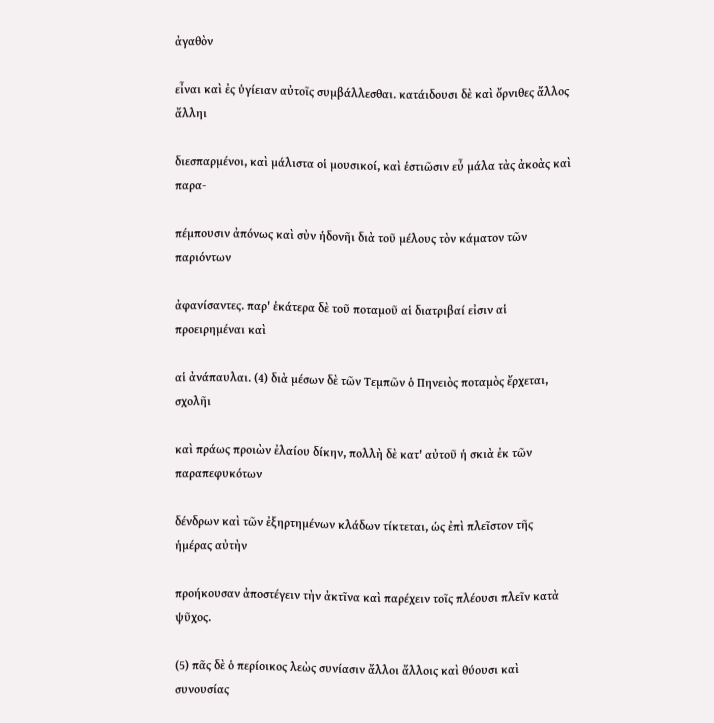ἀγαθὸν

εἶναι καὶ ἐς ὑγίειαν αὐτοῖς συμβάλλεσθαι. κατάιδουσι δὲ καὶ ὄρνιθες ἄλλος ἄλληι

διεσπαρμένοι, καὶ μάλιστα οἱ μουσικοί, καὶ ἑστιῶσιν εὖ μάλα τὰς ἀκοὰς καὶ παρα-

πέμπουσιν ἀπόνως καὶ σὺν ἡδονῆι διὰ τοῦ μέλους τὸν κάματον τῶν παριόντων

ἀφανίσαντες. παρ' ἑκάτερα δὲ τοῦ ποταμοῦ αἱ διατριβαί εἰσιν αἱ προειρημέναι καὶ

αἱ ἀνάπαυλαι. (4) διὰ μέσων δὲ τῶν Τεμπῶν ὁ Πηνειὸς ποταμὸς ἔρχεται, σχολῆι

καὶ πράως προιὼν ἐλαίου δίκην, πολλὴ δὲ κατ' αὐτοῦ ἡ σκιὰ ἐκ τῶν παραπεφυκότων

δένδρων καὶ τῶν ἐξηρτημένων κλάδων τίκτεται, ὡς ἐπὶ πλεῖστον τῆς ἡμέρας αὐτὴν

προήκουσαν ἀποστέγειν τὴν ἀκτῖνα καὶ παρέχειν τοῖς πλέουσι πλεῖν κατὰ ψῦχος.

(5) πᾶς δὲ ὁ περίοικος λεὼς συνίασιν ἄλλοι ἄλλοις καὶ θύουσι καὶ συνουσίας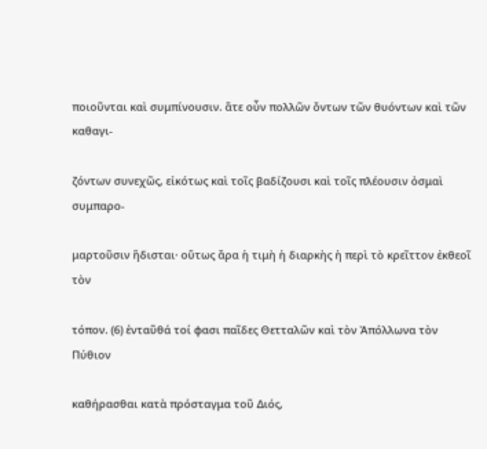ποιοῦνται καὶ συμπίνουσιν. ἅτε οὖν πολλῶν ὄντων τῶν θυόντων καὶ τῶν καθαγι-

ζόντων συνεχῶς, εἰκότως καὶ τοῖς βαδίζουσι καὶ τοῖς πλέουσιν ὀσμαὶ συμπαρο-

μαρτοῦσιν ἥδισται· οὕτως ἄρα ἡ τιμὴ ἡ διαρκὴς ἡ περὶ τὸ κρεῖττον ἐκθεοῖ τὸν

τόπον. (6) ἐνταῦθά τοί φασι παῖδες Θετταλῶν καὶ τὸν Ἀπόλλωνα τὸν Πύθιον

καθήρασθαι κατὰ πρόσταγμα τοῦ Διός,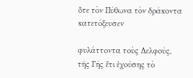ὅτε τὸν Πύθωνα τὸν δράκοντα κατετόξευσεν

φυλάττοντα τοὺς Δελφούς, τῆς Γῆς ἔτι ἐχούσης τὸ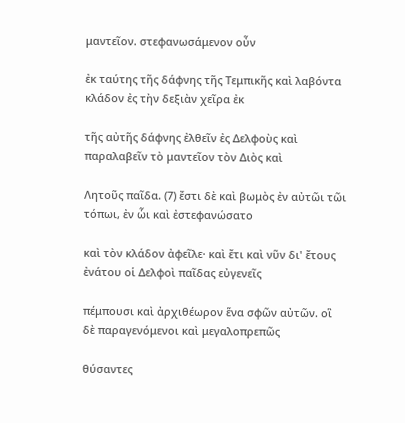μαντεῖον. στεφανωσάμενον οὖν

ἐκ ταύτης τῆς δάφνης τῆς Τεμπικῆς καὶ λαβόντα κλάδον ἐς τὴν δεξιὰν χεῖρα ἐκ

τῆς αὐτῆς δάφνης ἐλθεῖν ἐς Δελφοὺς καὶ παραλαβεῖν τὸ μαντεῖον τὸν Διὸς καὶ

Λητοῦς παῖδα. (7) ἔστι δὲ καὶ βωμὸς ἐν αὐτῶι τῶι τόπωι, ἐν ὧι καὶ ἐστεφανώσατο

καὶ τὸν κλάδον ἀφεῖλε· καὶ ἔτι καὶ νῦν δι' ἔτους ἐνάτου οἱ Δελφοὶ παῖδας εὐγενεῖς

πέμπουσι καὶ ἀρχιθέωρον ἕνα σφῶν αὐτῶν. οἳ δὲ παραγενόμενοι καὶ μεγαλοπρεπῶς

θύσαντες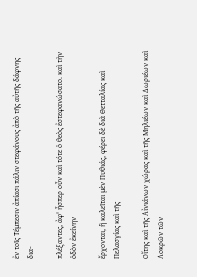ἐν τοῖς Τέμπεσιν ἀπίασι πάλιν στεφάνους ἀπὸ τῆς αὐτῆς δάφνης δια-

πλέξαντες, ἀφ' ἧσπερ οὖν καὶ τότε ὁ θεὸς ἐστεφανώσατο. καὶ τὴν ὁδὸν ἐκείνην

ἔρχονται, ἣ καλεῖται μὲν Πυθιάς, φέρει δὲ διὰ Θετταλίας καὶ Πελασγίας καὶ τῆς

Οἴτης καὶ τῆς Αἰνιάνων χώρας καὶ τῆς Μηλιέων καὶ Δωριέων καὶ Λοκρῶν τῶν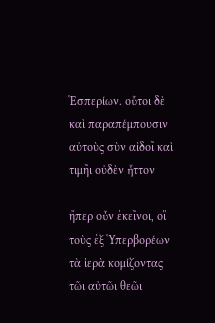Ἑσπερίων. οὗτοι δὲ καὶ παραπέμπουσιν αὐτοὺς σὺν αἰδοῖ καὶ τιμῆι οὐδὲν ἧττον

ἤπερ οὖν ἐκεῖνοι, οἳ τοὺς ἐξ Ὑπερβορέων τὰ ἱερὰ κομίζοντας τῶι αὐτῶι θεῶι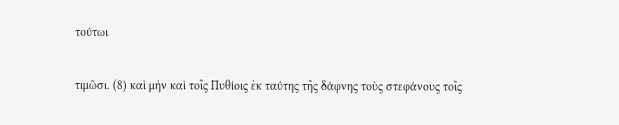τούτωι

τιμῶσι. (8) καὶ μὴν καὶ τοῖς Πυθίοις ἐκ ταύτης τῆς δάφνης τοὺς στεφάνους τοῖς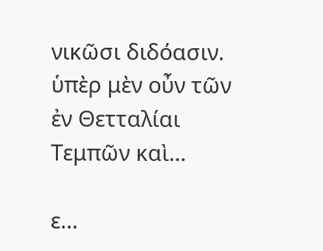νικῶσι διδόασιν. ὑπὲρ μὲν οὖν τῶν ἐν Θετταλίαι Τεμπῶν καὶ…

ε…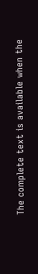The complete text is available when the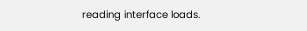reading interface loads.